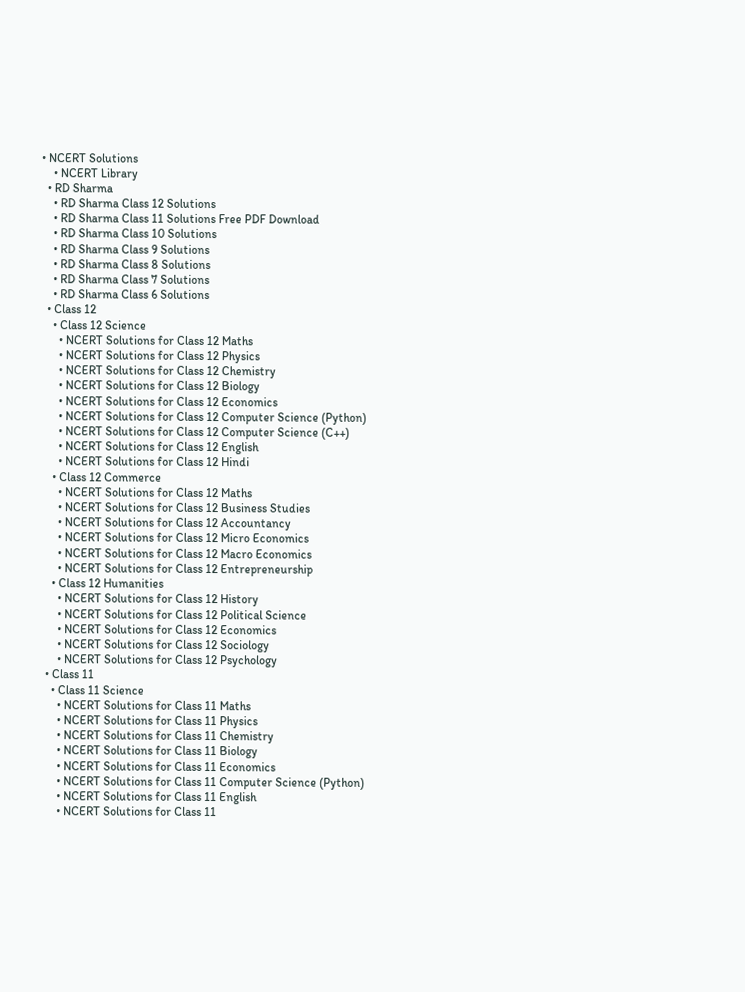• NCERT Solutions
    • NCERT Library
  • RD Sharma
    • RD Sharma Class 12 Solutions
    • RD Sharma Class 11 Solutions Free PDF Download
    • RD Sharma Class 10 Solutions
    • RD Sharma Class 9 Solutions
    • RD Sharma Class 8 Solutions
    • RD Sharma Class 7 Solutions
    • RD Sharma Class 6 Solutions
  • Class 12
    • Class 12 Science
      • NCERT Solutions for Class 12 Maths
      • NCERT Solutions for Class 12 Physics
      • NCERT Solutions for Class 12 Chemistry
      • NCERT Solutions for Class 12 Biology
      • NCERT Solutions for Class 12 Economics
      • NCERT Solutions for Class 12 Computer Science (Python)
      • NCERT Solutions for Class 12 Computer Science (C++)
      • NCERT Solutions for Class 12 English
      • NCERT Solutions for Class 12 Hindi
    • Class 12 Commerce
      • NCERT Solutions for Class 12 Maths
      • NCERT Solutions for Class 12 Business Studies
      • NCERT Solutions for Class 12 Accountancy
      • NCERT Solutions for Class 12 Micro Economics
      • NCERT Solutions for Class 12 Macro Economics
      • NCERT Solutions for Class 12 Entrepreneurship
    • Class 12 Humanities
      • NCERT Solutions for Class 12 History
      • NCERT Solutions for Class 12 Political Science
      • NCERT Solutions for Class 12 Economics
      • NCERT Solutions for Class 12 Sociology
      • NCERT Solutions for Class 12 Psychology
  • Class 11
    • Class 11 Science
      • NCERT Solutions for Class 11 Maths
      • NCERT Solutions for Class 11 Physics
      • NCERT Solutions for Class 11 Chemistry
      • NCERT Solutions for Class 11 Biology
      • NCERT Solutions for Class 11 Economics
      • NCERT Solutions for Class 11 Computer Science (Python)
      • NCERT Solutions for Class 11 English
      • NCERT Solutions for Class 11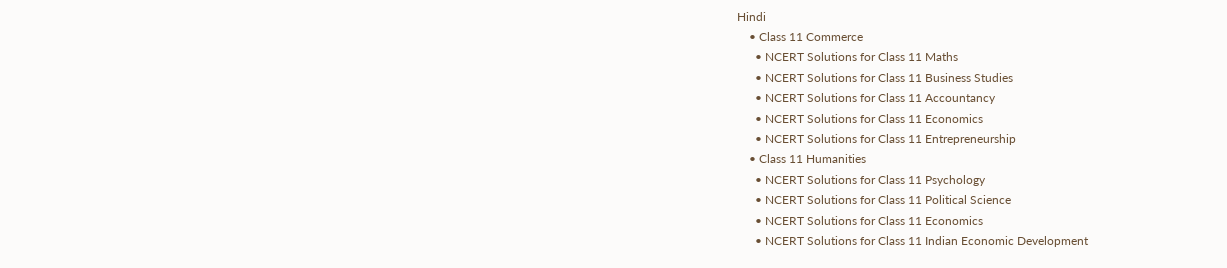Hindi
    • Class 11 Commerce
      • NCERT Solutions for Class 11 Maths
      • NCERT Solutions for Class 11 Business Studies
      • NCERT Solutions for Class 11 Accountancy
      • NCERT Solutions for Class 11 Economics
      • NCERT Solutions for Class 11 Entrepreneurship
    • Class 11 Humanities
      • NCERT Solutions for Class 11 Psychology
      • NCERT Solutions for Class 11 Political Science
      • NCERT Solutions for Class 11 Economics
      • NCERT Solutions for Class 11 Indian Economic Development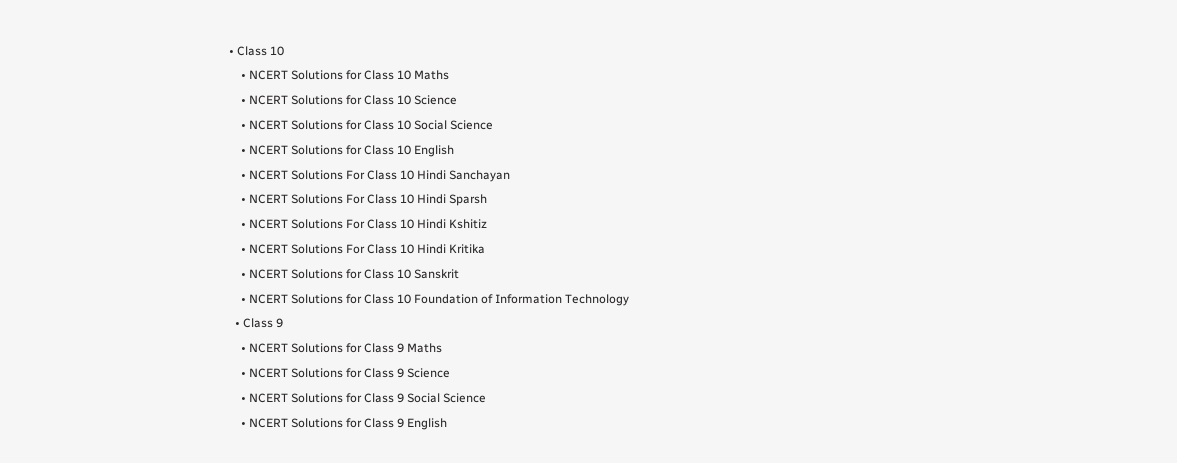• Class 10
    • NCERT Solutions for Class 10 Maths
    • NCERT Solutions for Class 10 Science
    • NCERT Solutions for Class 10 Social Science
    • NCERT Solutions for Class 10 English
    • NCERT Solutions For Class 10 Hindi Sanchayan
    • NCERT Solutions For Class 10 Hindi Sparsh
    • NCERT Solutions For Class 10 Hindi Kshitiz
    • NCERT Solutions For Class 10 Hindi Kritika
    • NCERT Solutions for Class 10 Sanskrit
    • NCERT Solutions for Class 10 Foundation of Information Technology
  • Class 9
    • NCERT Solutions for Class 9 Maths
    • NCERT Solutions for Class 9 Science
    • NCERT Solutions for Class 9 Social Science
    • NCERT Solutions for Class 9 English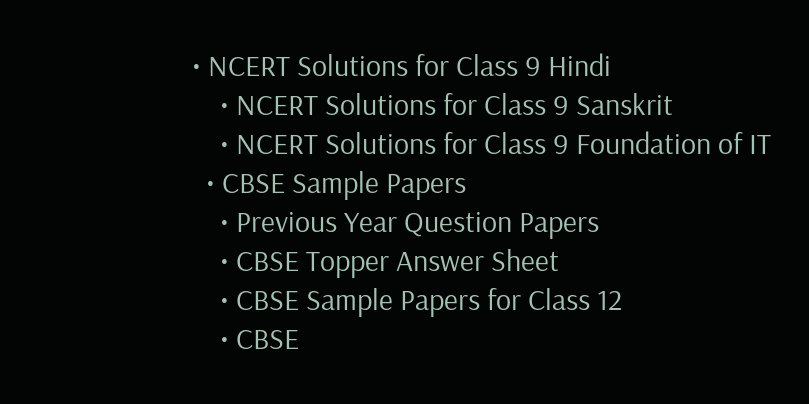• NCERT Solutions for Class 9 Hindi
    • NCERT Solutions for Class 9 Sanskrit
    • NCERT Solutions for Class 9 Foundation of IT
  • CBSE Sample Papers
    • Previous Year Question Papers
    • CBSE Topper Answer Sheet
    • CBSE Sample Papers for Class 12
    • CBSE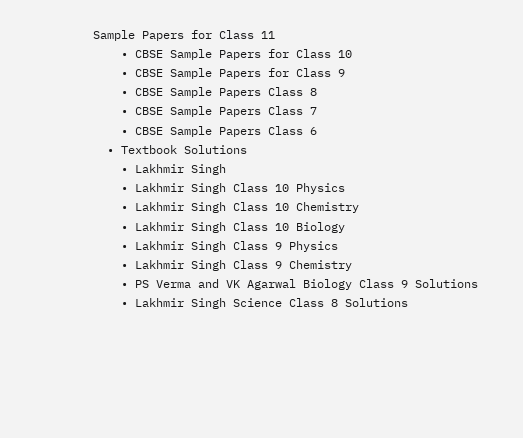Sample Papers for Class 11
    • CBSE Sample Papers for Class 10
    • CBSE Sample Papers for Class 9
    • CBSE Sample Papers Class 8
    • CBSE Sample Papers Class 7
    • CBSE Sample Papers Class 6
  • Textbook Solutions
    • Lakhmir Singh
    • Lakhmir Singh Class 10 Physics
    • Lakhmir Singh Class 10 Chemistry
    • Lakhmir Singh Class 10 Biology
    • Lakhmir Singh Class 9 Physics
    • Lakhmir Singh Class 9 Chemistry
    • PS Verma and VK Agarwal Biology Class 9 Solutions
    • Lakhmir Singh Science Class 8 Solutions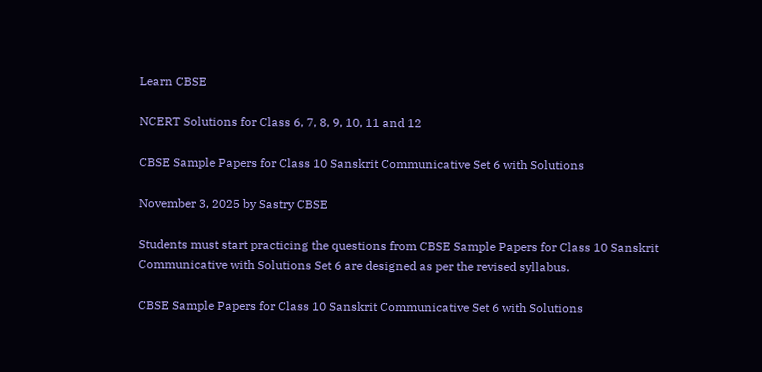Learn CBSE

NCERT Solutions for Class 6, 7, 8, 9, 10, 11 and 12

CBSE Sample Papers for Class 10 Sanskrit Communicative Set 6 with Solutions

November 3, 2025 by Sastry CBSE

Students must start practicing the questions from CBSE Sample Papers for Class 10 Sanskrit Communicative with Solutions Set 6 are designed as per the revised syllabus.

CBSE Sample Papers for Class 10 Sanskrit Communicative Set 6 with Solutions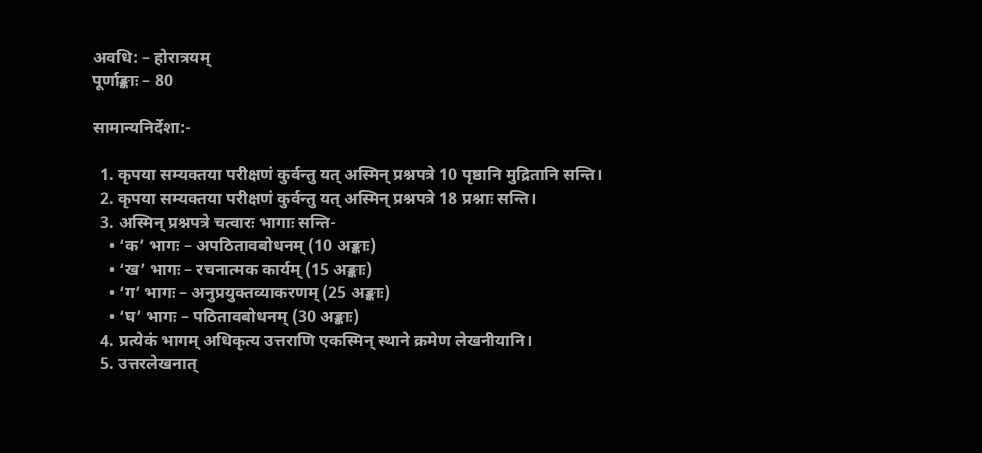अवधि: – होरात्रयम्
पूर्णाङ्काः – 80

सामान्यनिर्देशा:-

  1. कृपया सम्यक्तया परीक्षणं कुर्वन्तु यत् अस्मिन् प्रश्नपत्रे 10 पृष्ठानि मुद्रितानि सन्ति।
  2. कृपया सम्यक्तया परीक्षणं कुर्वन्तु यत् अस्मिन् प्रश्नपत्रे 18 प्रश्नाः सन्ति।
  3. अस्मिन् प्रश्नपत्रे चत्वारः भागाः सन्ति-
    • ‘क’ भागः – अपठितावबोधनम् (10 अङ्काः)
    • ‘ख’ भागः – रचनात्मक कार्यम् (15 अङ्काः)
    • ‘ग’ भागः – अनुप्रयुक्तव्याकरणम् (25 अङ्काः)
    • ‘घ’ भागः – पठितावबोधनम् (30 अङ्काः)
  4. प्रत्येकं भागम् अधिकृत्य उत्तराणि एकस्मिन् स्थाने क्रमेण लेखनीयानि।
  5. उत्तरलेखनात्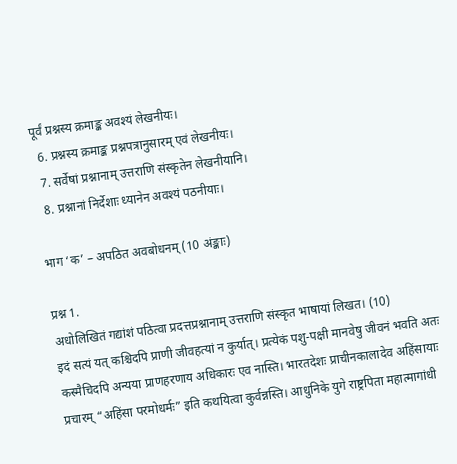पूर्वं प्रश्नस्य क्रमाङ्क अवश्यं लेखनीयः।
  6. प्रश्नस्य क्रमाङ्क प्रश्नपत्रानुसारम् एवं लेखनीयः।
  7. सर्वेषां प्रश्नानाम् उत्तराणि संस्कृतेन लेखनीयानि।
  8. प्रश्नानां निर्देशाः ध्यानेन अवश्यं पठनीयाः।

भाग ‘क’ – अपठित अवबोधनम् (10 अंङ्काः)

प्रश्न 1.
अधोलिखितं गद्यांशं पठित्वा प्रदत्तप्रश्नानाम् उत्तराणि संस्कृत भाषायां लिखत। (10)
इदं सत्यं यत् कश्चिदपि प्राणी जीवहत्यां न कुर्यात्। प्रत्येकं पशु-पक्षी मानवेषु जीवनं भवति अतः कस्मैचिदपि अन्यया प्राणहरणाय अधिकारः एव नास्ति। भारतदेशः प्राचीनकालादेव अहिंसायाः प्रचारम् “अहिंसा परमोधर्मः” इति कथयित्वा कुर्वन्नस्ति। आधुनिके युगे राष्ट्रपिता महात्मागांधी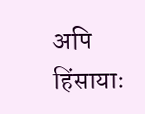अपि हिंसायाः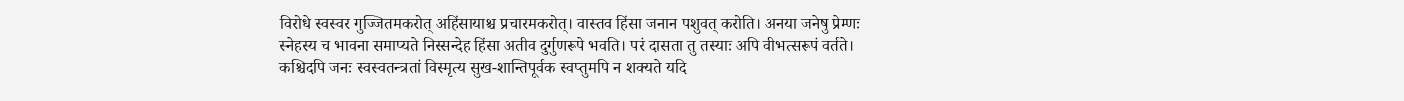विरोधे स्वस्वर गुज्जितमकरोत् अहिंसायाश्च प्रचारमकरोत्। वास्तव हिंसा जनान पशुवत् करोति। अनया जनेषु प्रेम्णः स्नेहस्य च भावना समाप्यते निस्सन्देह हिंसा अतीव दुर्गुणरूपे भवति। परं दासता तु तस्याः अपि वीभत्सरूपं वर्तते। कश्चिदपि जनः स्वस्वतन्त्रतां विस्मृत्य सुख-शान्तिपूर्वक स्वप्तुमपि न शक्यते यदि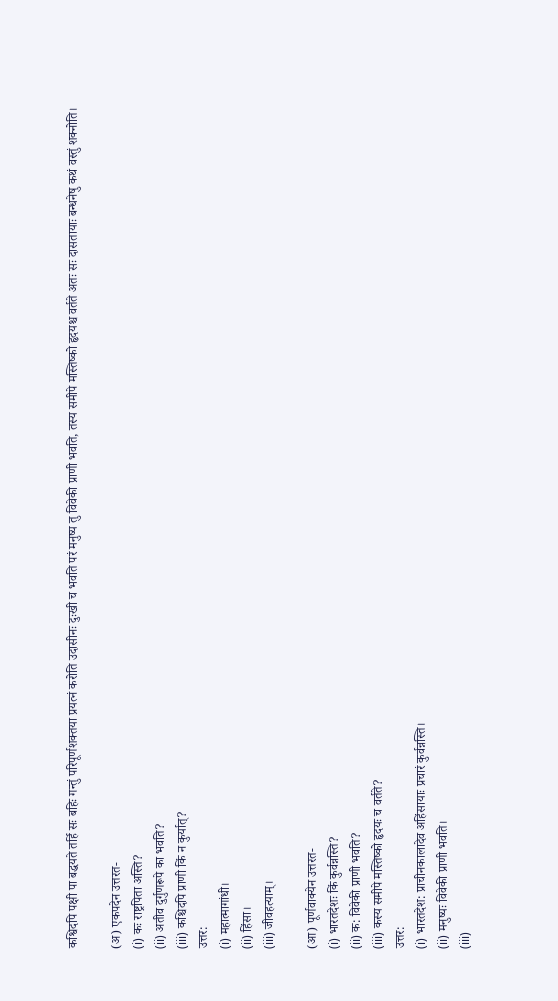कश्विदपि पक्षी पा बद्धयते तर्हि सः बहिः गन्तुं परिपूर्णशक्तया प्रयत्नं करोति उदासीनः दुःखी च भवति परं मनुष्य तु विवेकी प्राणी भवति, तस्य समीपे मस्तिष्को हृदयश्च वर्तते अतः सः दासतायाः बन्धनेषु कथं वस्तुं शक्नोति।

(अ) एकपदेन उत्तरत-
(i) कः राष्ट्रपिता अस्ति?
(ii) अतीव दुर्गुणरूपे का भवति?
(iii) कश्चिदपि प्राणी किं न कुर्यात्?
उत्तर:
(i) महात्मागांधी।
(ii) हिंसा।
(iii) जीवहत्याम्।

(आ) पूर्णवाक्येन उत्तरत-
(i) भारतदेशः किं कुर्वन्नस्ति?
(ii) क: विवेकी प्राणी भवति?
(iii) कस्य समीपे मस्तिष्को हृदयः च वर्तते?
उत्तर:
(i) भारतदेश: प्राचीनकालादेव अहिंसायाः प्रचारं कुर्वन्नस्ति।
(ii) मनुष्यः विवेकी प्राणी भवति।
(iii)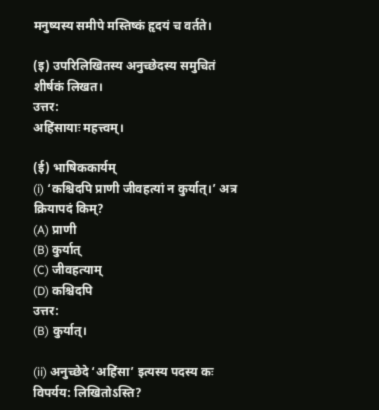मनुष्यस्य समीपे मस्तिष्कं हृदयं च वर्तते।

(इ) उपरिलिखितस्य अनुच्छेदस्य समुचितं शीर्षकं लिखत।
उत्तर:
अहिंसायाः महत्त्वम्।

(ई) भाषिककार्यम्
(i) ‘कश्चिदपि प्राणी जीवहत्यां न कुर्यात्।’ अत्र क्रियापदं किम्?
(A) प्राणी
(B) कुर्यात्
(C) जीवहत्याम्
(D) कश्चिदपि
उत्तर:
(B) कुर्यात्।

(ii) अनुच्छेदे ‘अहिंसा’ इत्यस्य पदस्य कः विपर्यय: लिखितोऽस्ति?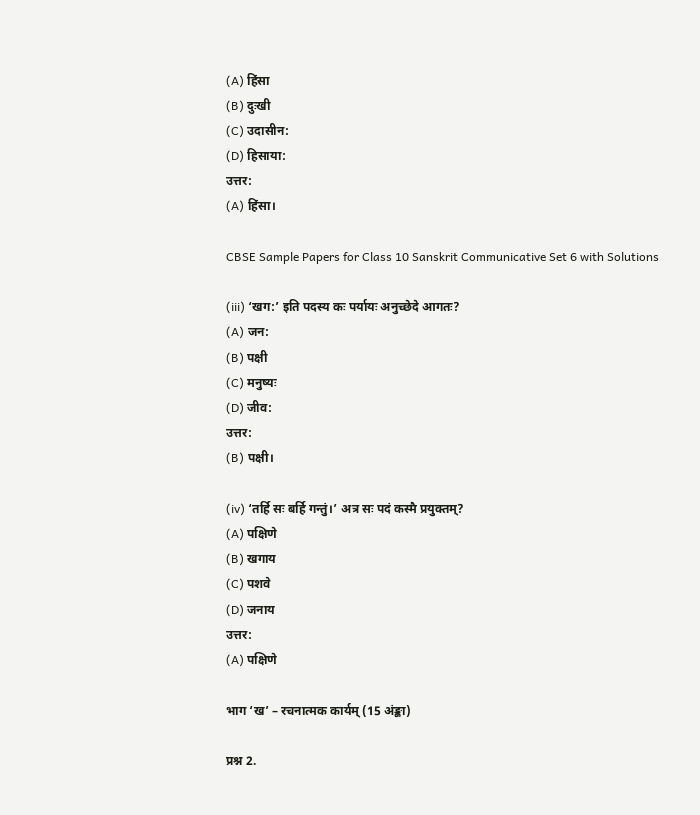(A) हिंसा
(B) दुःखी
(C) उदासीन:
(D) हिसाया:
उत्तर:
(A) हिंसा।

CBSE Sample Papers for Class 10 Sanskrit Communicative Set 6 with Solutions

(iii) ‘खग:’ इति पदस्य कः पर्यायः अनुच्छेदे आगतः?
(A) जन:
(B) पक्षी
(C) मनुष्यः
(D) जीव:
उत्तर:
(B) पक्षी।

(iv) ‘तर्हि सः बर्हि गन्तुं।’ अत्र सः पदं कस्मै प्रयुक्तम्?
(A) पक्षिणे
(B) खगाय
(C) पशवे
(D) जनाय
उत्तर:
(A) पक्षिणे

भाग ‘ख’ – रचनात्मक कार्यम् (15 अंङ्का)

प्रश्न 2.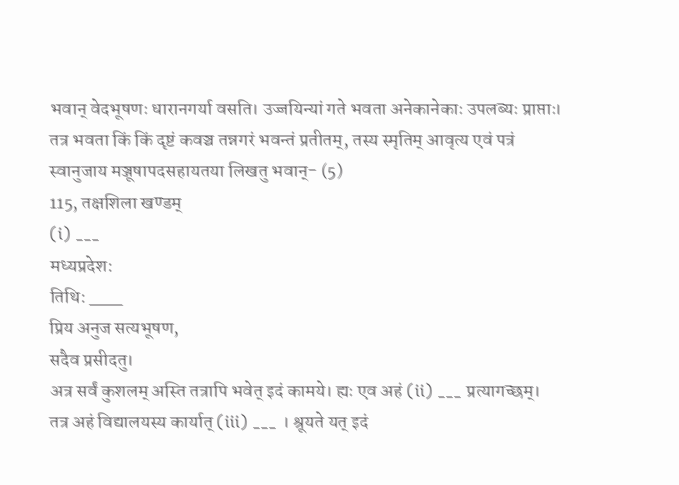भवान् वेदभूषणः धारानगर्या वसति। उज्जयिन्यां गते भवता अनेकानेकाः उपलब्यः प्राप्ताः। तत्र भवता किं किं दृष्टं कवञ्च तन्नगरं भवन्तं प्रतीतम्, तस्य स्मृतिम् आवृत्य एवं पत्रं स्वानुजाय मञ्जूषापदसहायतया लिखतु भवान्- (5)
115, तक्षशिला खण्डम्
(i) ___
मध्यप्रदेश:
तिथि: ___
प्रिय अनुज सत्यभूषण,
सदैव प्रसीदतु।
अत्र सर्वं कुशलम् अस्ति तत्रापि भवेत् इदं कामये। ह्यः एव अहं (ii) ___ प्रत्यागच्छम्। तत्र अहं विद्यालयस्य कार्यात् (iii) ___ । श्रूयते यत् इदं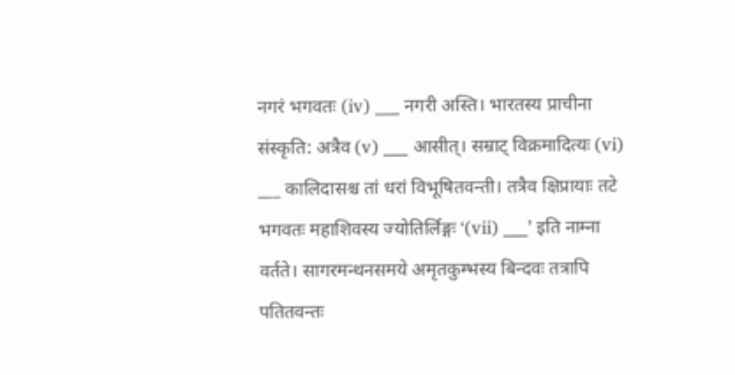नगरं भगवतः (iv) ___ नगरी अस्ति। भारतस्य प्राचीना संस्कृति: अत्रैव (v) ___ आसीत्। सम्राट् विक्रमादित्यः (vi) ___ कालिदासश्च तां धरां विभूषितवन्ती। तत्रैव क्षिप्रायाः तटे भगवतः महाशिवस्य ज्योतिर्लिङ्गः ‘(vii) ___’ इति नाम्ना वर्तते। सागरमन्थनसमये अमृतकुम्भस्य बिन्दवः तत्रापि पतितवन्तः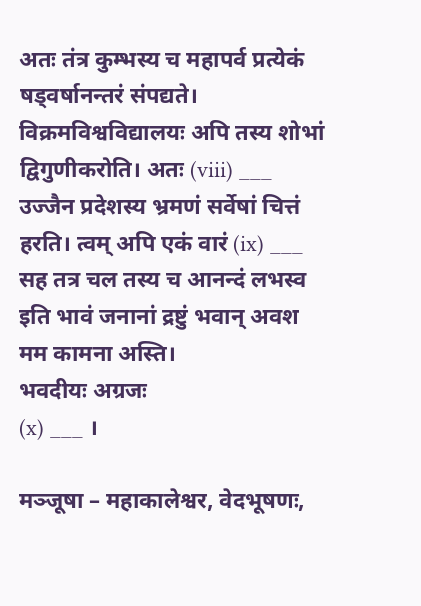अतः तंत्र कुम्भस्य च महापर्व प्रत्येकं षड्वर्षानन्तरं संपद्यते। विक्रमविश्वविद्यालयः अपि तस्य शोभां द्विगुणीकरोति। अतः (viii) ___ उज्जैन प्रदेशस्य भ्रमणं सर्वेषां चित्तं हरति। त्वम् अपि एकं वारं (ix) ___ सह तत्र चल तस्य च आनन्दं लभस्व इति भावं जनानां द्रष्टुं भवान् अवश मम कामना अस्ति।
भवदीयः अग्रजः
(x) ___ ।

मञ्जूषा – महाकालेश्वर, वेदभूषणः,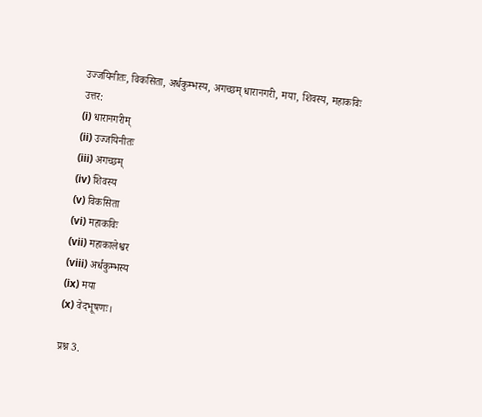उज्जयिनीतः, विकसिता, अर्धकुम्भस्य, अगच्छम् धारानगरी, मया, शिवस्य, महाकविः
उत्तर:
(i) धारानगरीम्
(ii) उज्जयिनीतः
(iii) अगच्छम्
(iv) शिवस्य
(v) विकसिता
(vi) महाकविः
(vii) महाकालेश्वर
(viii) अर्धकुम्भस्य
(ix) मया
(x) वेदभूषणः।

प्रश्न 3.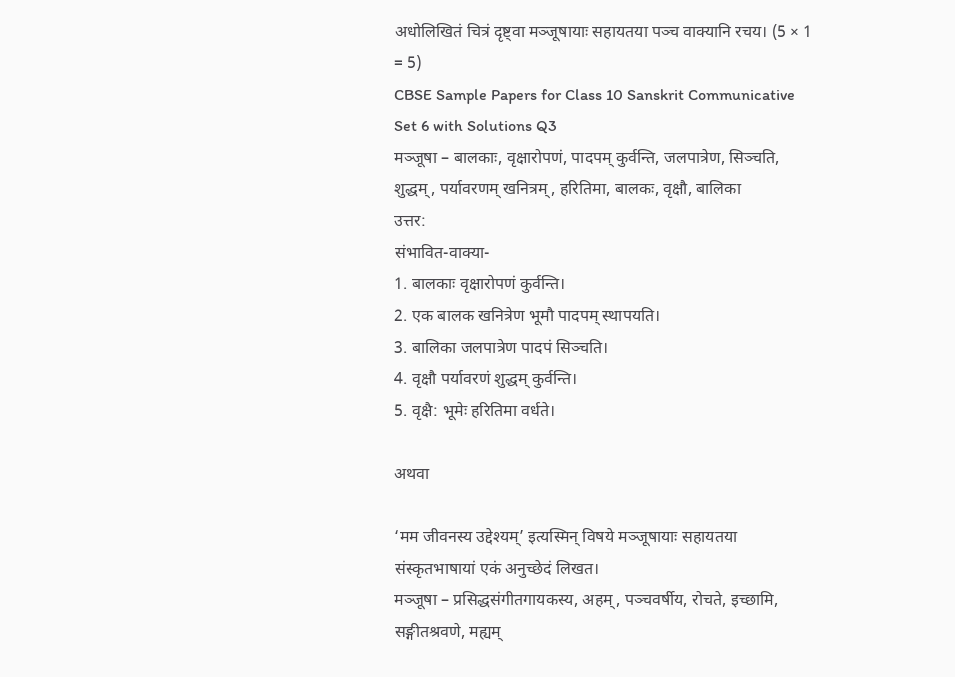अधोलिखितं चित्रं दृष्ट्वा मञ्जूषायाः सहायतया पञ्च वाक्यानि रचय। (5 × 1 = 5)
CBSE Sample Papers for Class 10 Sanskrit Communicative Set 6 with Solutions Q3
मञ्जूषा – बालकाः, वृक्षारोपणं, पादपम् कुर्वन्ति, जलपात्रेण, सिञ्चति, शुद्धम्, पर्यावरणम् खनित्रम्, हरितिमा, बालकः, वृक्षौ, बालिका
उत्तर:
संभावित-वाक्या-
1. बालकाः वृक्षारोपणं कुर्वन्ति।
2. एक बालक खनित्रेण भूमौ पादपम् स्थापयति।
3. बालिका जलपात्रेण पादपं सिञ्चति।
4. वृक्षौ पर्यावरणं शुद्धम् कुर्वन्ति।
5. वृक्षै: भूमेः हरितिमा वर्धते।

अथवा

‘मम जीवनस्य उद्देश्यम्’ इत्यस्मिन् विषये मञ्जूषायाः सहायतया संस्कृतभाषायां एकं अनुच्छेदं लिखत।
मञ्जूषा – प्रसिद्धसंगीतगायकस्य, अहम्, पञ्चवर्षीय, रोचते, इच्छामि, सङ्गीतश्रवणे, मह्यम्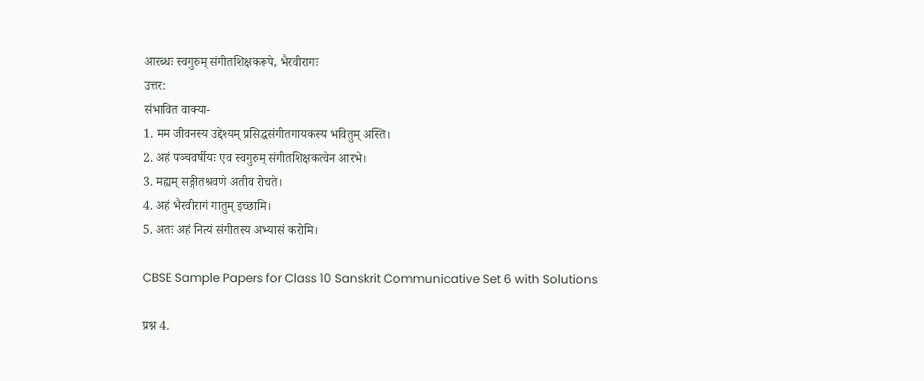आरब्धः स्वगुरुम् संगीतशिक्षकरूपे, भैरवीरागः
उत्तर:
संभावित वाक्या-
1. मम जीवनस्य उद्देश्यम् प्रसिद्धसंगीतगायकस्य भवितुम् अस्ति।
2. अहं पञ्चवर्षीयः एव स्वगुरुम् संगीतशिक्षकत्वेन आरभे।
3. मह्यम् सङ्गीतश्रवणे अतीव रोचते।
4. अहं भैरवीरागं गातुम् इच्छामि।
5. अतः अहं नित्यं संगीतस्य अभ्यासं करोमि।

CBSE Sample Papers for Class 10 Sanskrit Communicative Set 6 with Solutions

प्रश्न 4.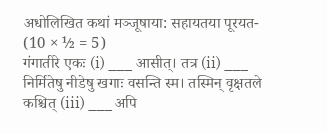अधोलिखित कथां मञ्जूषाया: सहायतया पूरयत- (10 × ½ = 5)
गंगातीरे एकः (i) ___ आसीत्। तत्र (ii) ___ निर्मितेषु नीडेषु खगाः वसन्ति स्म। तस्मिन् वृक्षतले कश्चित् (iii) ___ अपि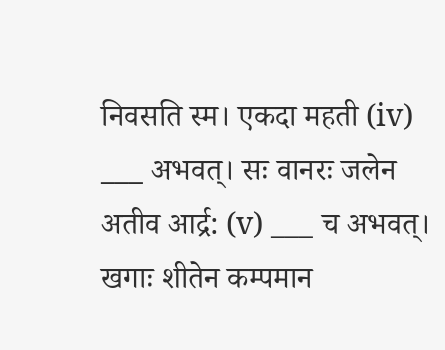निवसति स्म। एकदा महती (iv) ___ अभवत्। सः वानरः जलेन अतीव आर्द्र: (v) ___ च अभवत्। खगाः शीतेन कम्पमान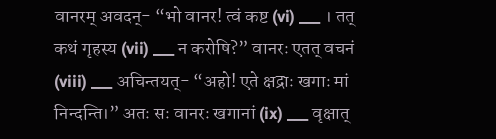वानरम् अवदन्- “भो वानर! त्वं कष्ट (vi) ___ । तत् कथं गृहस्य (vii) ___ न करोषि?” वानरः एतत् वचनं (viii) ___ अचिन्तयत्- “अहो! एते क्षद्राः खगाः मां निन्दन्ति।” अतः सः वानरः खगानां (ix) ___ वृक्षात्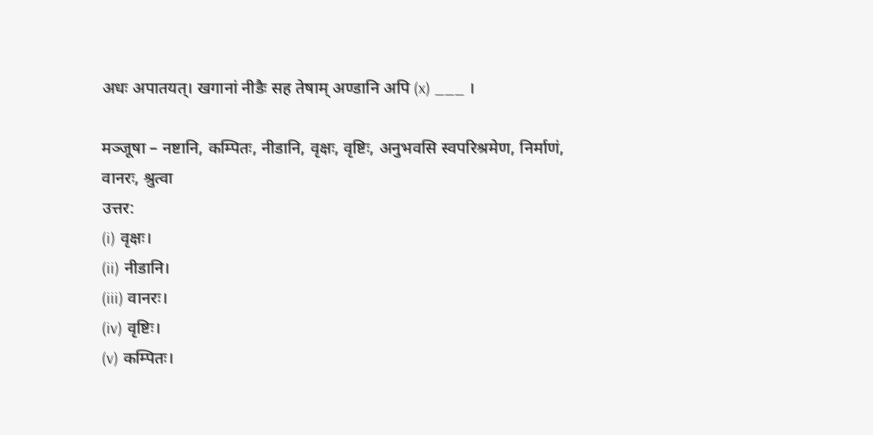अधः अपातयत्। खगानां नीडैः सह तेषाम् अण्डानि अपि (x) ___ ।

मञ्जूषा – नष्टानि, कम्पितः, नीडानि, वृक्षः, वृष्टिः, अनुभवसि स्वपरिश्रमेण, निर्माणं, वानरः, श्रुत्वा
उत्तर:
(i) वृक्षः।
(ii) नीडानि।
(iii) वानरः।
(iv) वृष्टिः।
(v) कम्पितः।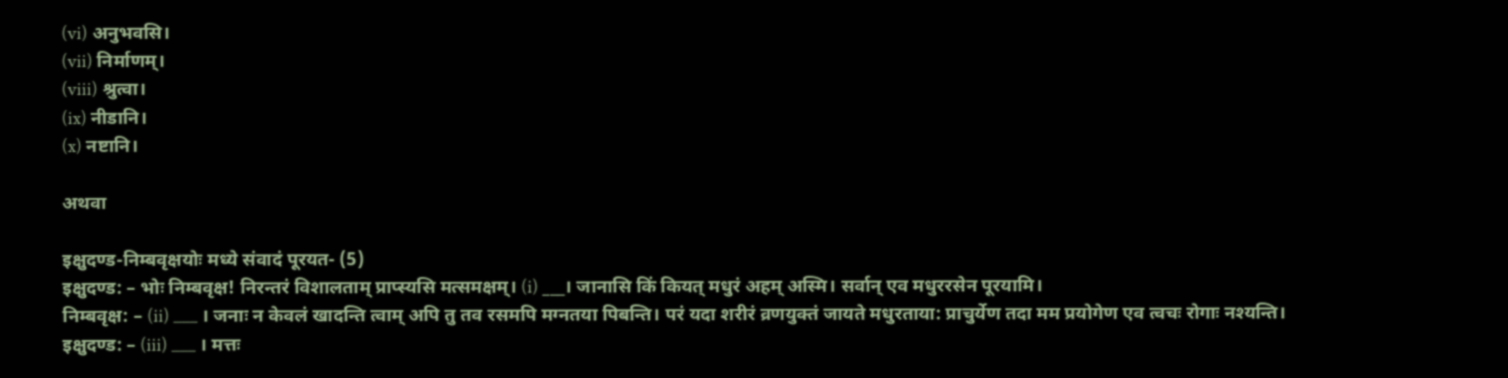(vi) अनुभवसि।
(vii) निर्माणम्।
(viii) श्रुत्वा।
(ix) नीडानि।
(x) नष्टानि।

अथवा

इक्षुदण्ड-निम्बवृक्षयोः मध्ये संवादं पूरयत- (5)
इक्षुदण्ड: – भोः निम्बवृक्ष! निरन्तरं विशालताम् प्राप्स्यसि मत्समक्षम्। (i) ___। जानासि किं कियत् मधुरं अहम् अस्मि। सर्वान् एव मधुररसेन पूरयामि।
निम्बवृक्ष: – (ii) ___ । जनाः न केवलं खादन्ति त्वाम् अपि तु तव रसमपि मग्नतया पिबन्ति। परं यदा शरीरं व्रणयुक्तं जायते मधुरताया: प्राचुर्येण तदा मम प्रयोगेण एव त्वचः रोगाः नश्यन्ति।
इक्षुदण्ड: – (iii) ___ । मत्तः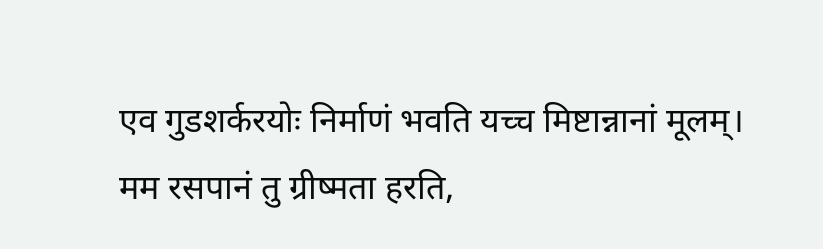एव गुडशर्करयोः निर्माणं भवति यच्च मिष्टान्नानां मूलम्। मम रसपानं तु ग्रीष्मता हरति,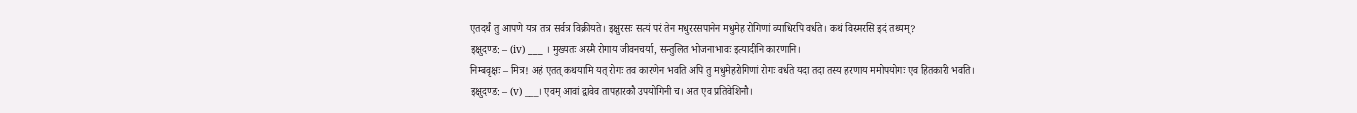एतदर्थं तु आपणे यत्र तत्र सर्वत्र विक्रीयते। इक्षुरसः सत्यं परं तेन मधुररसपानेन मधुमेह रोगिणां व्याधिरपि वर्धते। कथं विस्मरसि इदं तथ्यम्?
इक्षुदण्ड: – (iv) ___ । मुख्यतः अस्मै रोगाय जीवनचर्या, सन्तुलित भोजनाभावः इत्यादीनि कारणानि।
निम्बवृक्षः – मित्र! अहं एतत् कथयामि यत् रोगः तव कारणेन भवति अपि तु मधुमेहरोगिणां रोगः वर्धते यदा तदा तस्य हरणाय ममोपयोगः एव हितकारी भवति।
इक्षुदण्ड: – (v) ___। एवम् आवां द्वावेव तापहारकौ उपयोगिनी च। अत एव प्रतिवेशिनौ।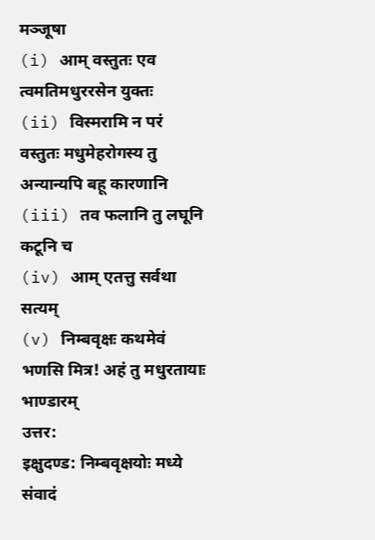मञ्जूषा
(i) आम् वस्तुतः एव त्वमतिमधुररसेन युक्तः
(ii) विस्मरामि न परं वस्तुतः मधुमेहरोगस्य तु अन्यान्यपि बहू कारणानि
(iii) तव फलानि तु लघूनि कटूनि च
(iv) आम् एतत्तु सर्वथा सत्यम्
(v) निम्बवृक्षः कथमेवं भणसि मित्र! अहं तु मधुरतायाः भाण्डारम्
उत्तर:
इक्षुदण्ड: निम्बवृक्षयोः मध्ये संवादं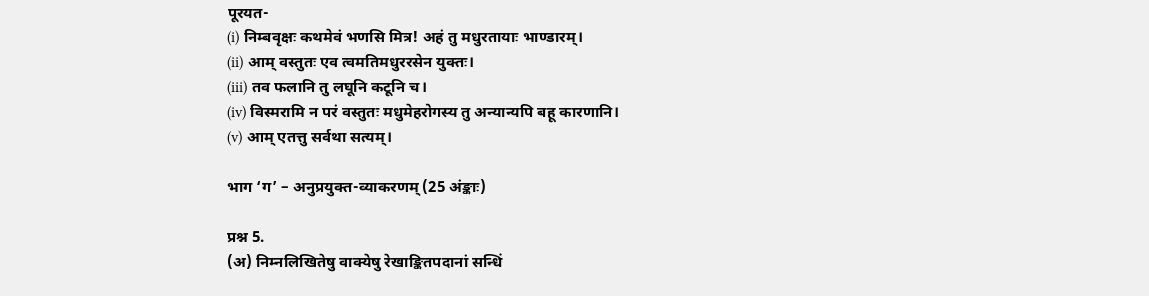पूरयत-
(i) निम्बवृक्षः कथमेवं भणसि मित्र! अहं तु मधुरतायाः भाण्डारम्।
(ii) आम् वस्तुतः एव त्वमतिमधुररसेन युक्तः।
(iii) तव फलानि तु लघूनि कटूनि च।
(iv) विस्मरामि न परं वस्तुतः मधुमेहरोगस्य तु अन्यान्यपि बहू कारणानि।
(v) आम् एतत्तु सर्वथा सत्यम्।

भाग ‘ग’ – अनुप्रयुक्त-व्याकरणम् (25 अंङ्काः)

प्रश्न 5.
(अ) निम्नलिखितेषु वाक्येषु रेखाङ्कितपदानां सन्धिं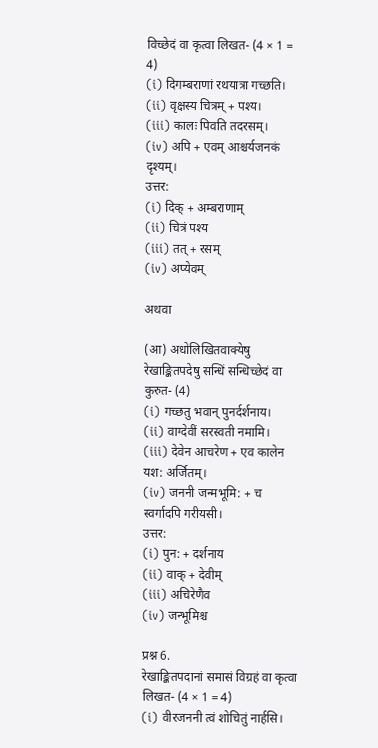विच्छेदं वा कृत्वा लिखत- (4 × 1 = 4)
(i) दिगम्बराणां रथयात्रा गच्छति।
(ii) वृक्षस्य चित्रम् + पश्य।
(iii) कालः पिवति तदरसम्।
(iv) अपि + एवम् आश्चर्यजनकं दृश्यम्।
उत्तर:
(i) दिक् + अम्बराणाम्
(ii) चित्रं पश्य
(iii) तत् + रसम्
(iv) अप्येवम्

अथवा

(आ) अधोलिखितवाक्येषु रेखाङ्कितपदेषु सन्धिं सन्धिच्छेदं वा कुरुत- (4)
(i) गच्छतु भवान् पुनर्दर्शनाय।
(ii) वाग्देवीं सरस्वती नमामि।
(iii) देवेन आचरेण + एव कालेन यश: अर्जितम्।
(iv) जननी जन्मभूमि: + च स्वर्गादपि गरीयसी।
उत्तर:
(i) पुन: + दर्शनाय
(ii) वाक् + देवीम्
(iii) अचिरेणैव
(iv) जन्भूमिश्च

प्रश्न 6.
रेखाङ्कितपदानां समासं विग्रहं वा कृत्वा लिखत- (4 × 1 = 4)
(i) वीरजननी त्वं शोचितुं नार्हसि।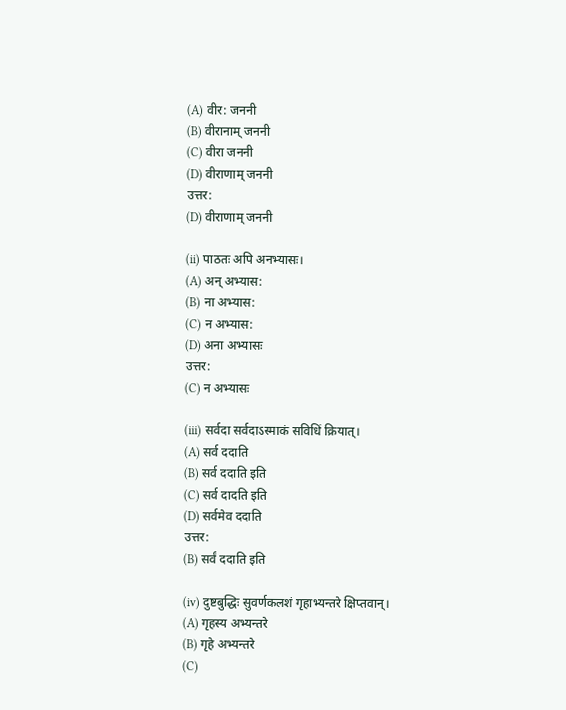(A) वीर: जननी
(B) वीरानाम् जननी
(C) वीरा जननी
(D) वीराणाम् जननी
उत्तर:
(D) वीराणाम् जननी

(ii) पाठतः अपि अनभ्यासः।
(A) अन् अभ्यास:
(B) ना अभ्यास:
(C) न अभ्यास:
(D) अना अभ्यासः
उत्तर:
(C) न अभ्यासः

(iii) सर्वदा सर्वदाऽस्माकं सविधिं क्रियात्।
(A) सर्व ददाति
(B) सर्व ददाति इति
(C) सर्व दादति इति
(D) सर्वमेव ददाति
उत्तर:
(B) सर्वं ददाति इति

(iv) दुष्टबुद्धिः सुवर्णकलशं गृहाभ्यन्तरे क्षिप्तवान्।
(A) गृहस्य अभ्यन्तरे
(B) गृहे अभ्यन्तरे
(C)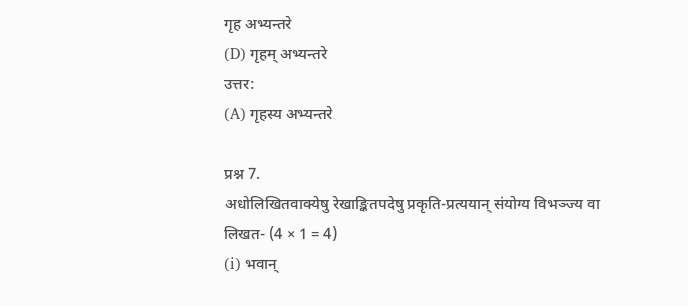गृह अभ्यन्तरे
(D) गृहम् अभ्यन्तरे
उत्तर:
(A) गृहस्य अभ्यन्तरे

प्रश्न 7.
अधोलिखितवाक्येषु रेखाङ्कितपदेषु प्रकृति-प्रत्ययान् संयोग्य विभञ्ज्य वा लिखत- (4 × 1 = 4)
(i) भवान्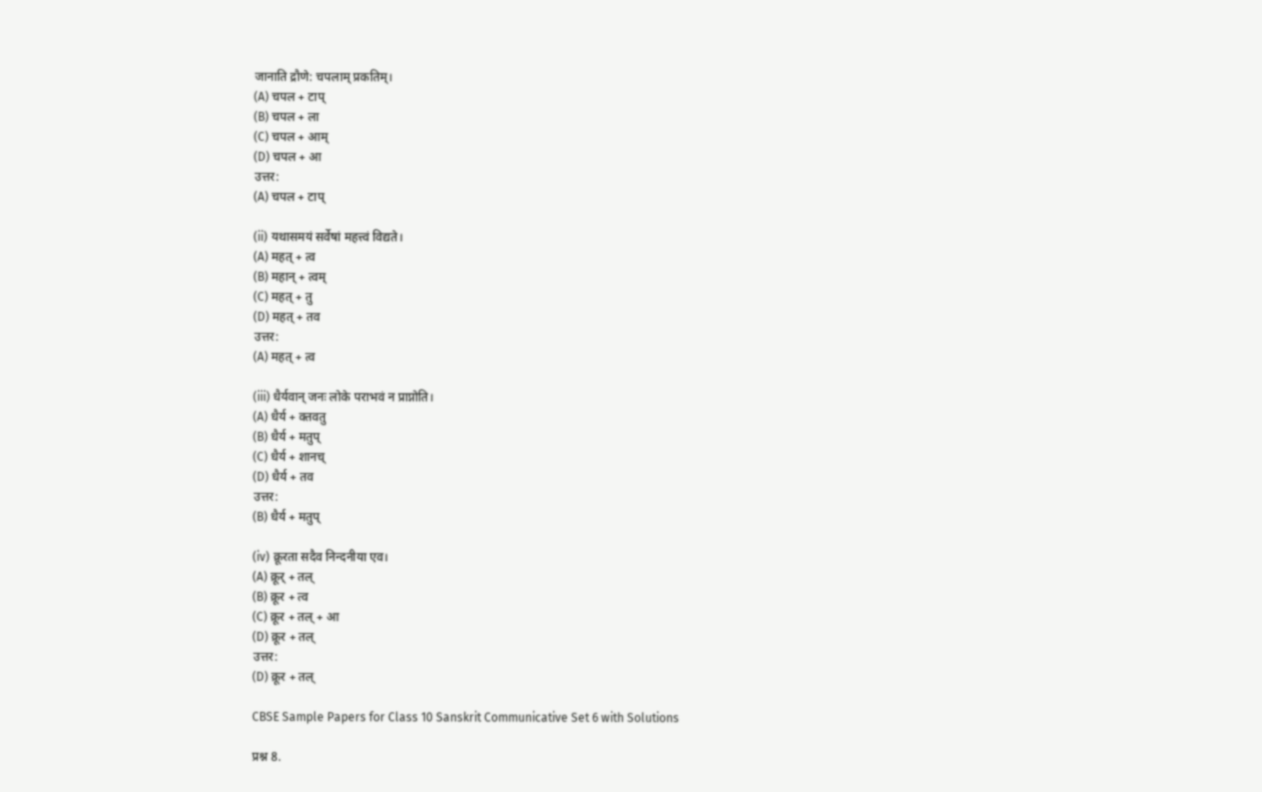जानाति द्रौणे: चपलाम् प्रकतिम्।
(A) चपल + टाप्
(B) चपल + ला
(C) चपल + आम्
(D) चपल + आ
उत्तर:
(A) चपल + टाप्

(ii) यथासमयं सर्वेषां महत्त्वं विद्यते।
(A) महत् + त्व
(B) महान् + त्वम्
(C) महत् + तु
(D) महत् + तव
उत्तर:
(A) महत् + त्व

(iii) धैर्यवान् जनः लोके पराभवं न प्राप्नोति।
(A) धैर्य + क्तवतु
(B) धैर्य + मतुप्
(C) धैर्य + शानच्
(D) धैर्य + तव
उत्तर:
(B) धैर्य + मतुप्

(iv) क्रूरता सदैव निन्दनीया एव।
(A) क्रूर् + तल्
(B) क्रूर + त्व
(C) क्रूर + तल् + आ
(D) क्रूर + तल्
उत्तर:
(D) क्रूर + तल्

CBSE Sample Papers for Class 10 Sanskrit Communicative Set 6 with Solutions

प्रश्न 8.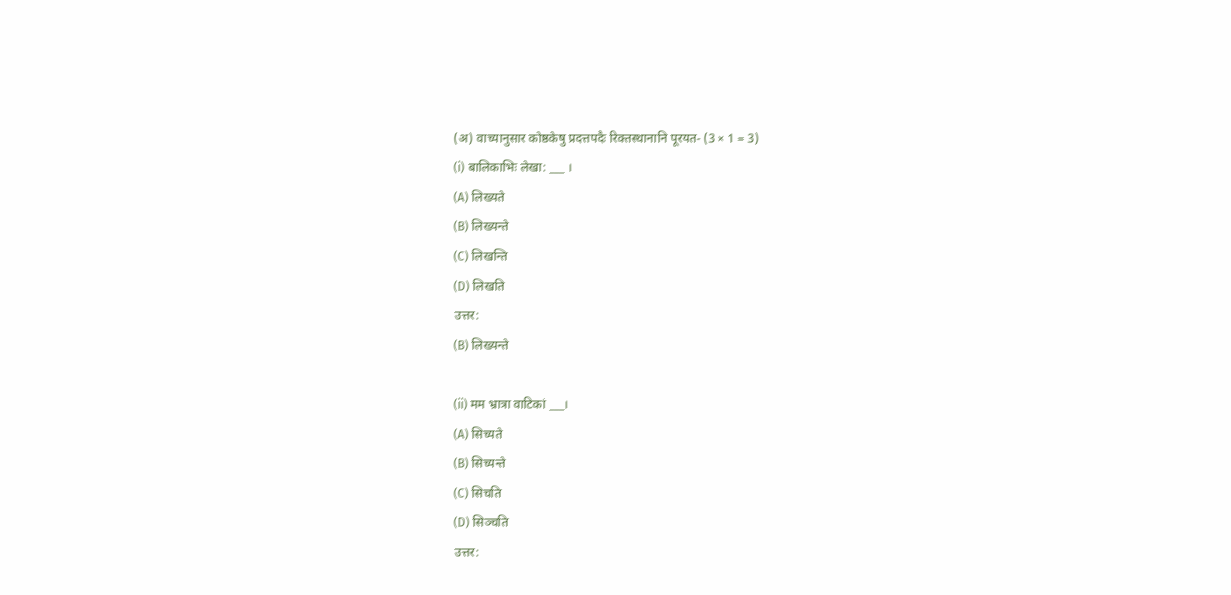(अ) वाच्यानुसार कोष्ठकेषु प्रदत्तपदैः रिक्तस्थानानि पूरयत- (3 × 1 = 3)
(i) बालिकाभिः लेखा: ___ ।
(A) लिख्यते
(B) लिख्यन्ते
(C) लिखन्ति
(D) लिखति
उत्तर:
(B) लिख्यन्ते

(ii) मम भ्रात्रा वाटिकां ___।
(A) सिच्यते
(B) सिच्यन्ते
(C) सिचति
(D) सिञ्चति
उत्तर: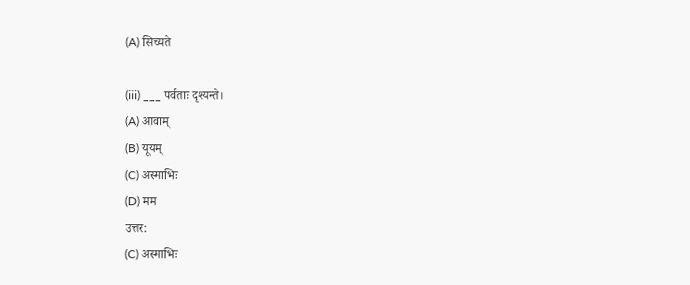(A) सिच्यते

(iii) ___ पर्वताः दृश्यन्ते।
(A) आवाम्
(B) यूयम्
(C) अस्माभिः
(D) मम
उत्तर:
(C) अस्माभिः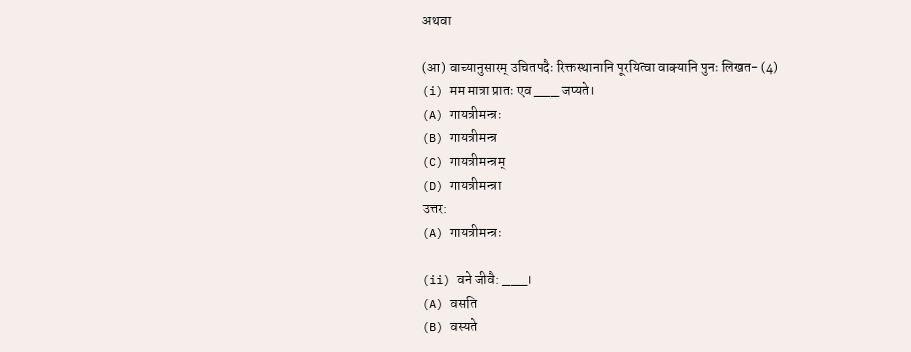अथवा

(आ) वाच्यानुसारम् उचितपदैः रिक्तस्थानानि पूरयित्वा वाक्यानि पुनः लिखत- (4)
(i) मम मात्रा प्रातः एव ___ जप्यते।
(A) गायत्रीमन्त्रः
(B) गायत्रीमन्त्र
(C) गायत्रीमन्त्रम्
(D) गायत्रीमन्त्रा
उत्तर:
(A) गायत्रीमन्त्रः

(ii) वने जीवै: ___।
(A) वसति
(B) वस्यते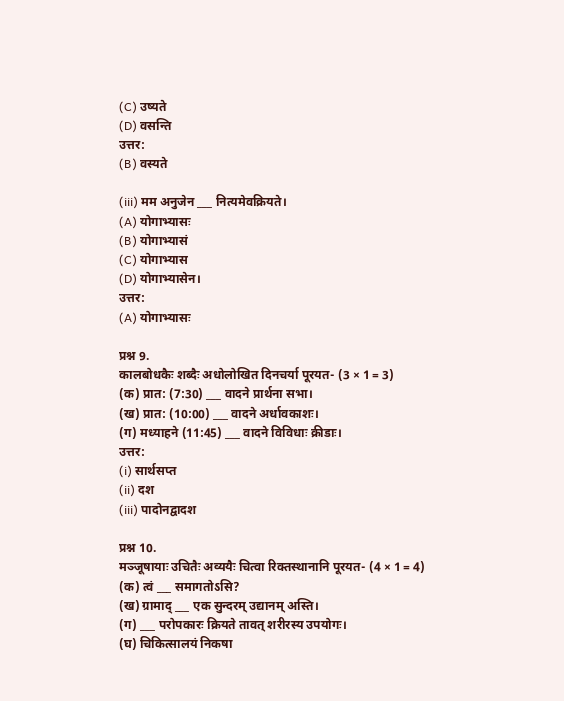(C) उष्यते
(D) वसन्ति
उत्तर:
(B) वस्यते

(iii) मम अनुजेन ___ नित्यमेवक्रियते।
(A) योगाभ्यासः
(B) योगाभ्यासं
(C) योगाभ्यास
(D) योगाभ्यासेन।
उत्तर:
(A) योगाभ्यासः

प्रश्न 9.
कालबोधकैः शब्दैः अधोलोखित दिनचर्या पूरयत- (3 × 1 = 3)
(क) प्रात: (7:30) ___ वादने प्रार्थना सभा।
(ख) प्रात: (10:00) ___ वादने अर्धावकाशः।
(ग) मध्याहने (11:45) ___ वादने विविधाः क्रीडाः।
उत्तर:
(i) सार्थसप्त
(ii) दश
(iii) पादोनद्वादश

प्रश्न 10.
मञ्जूषायाः उचितैः अव्ययैः चित्वा रिक्तस्थानानि पूरयत- (4 × 1 = 4)
(क) त्वं ___ समागतोऽसि?
(ख) ग्रामाद् ___ एक सुन्दरम् उद्यानम् अस्ति।
(ग) ___ परोपकारः क्रियते तावत् शरीरस्य उपयोगः।
(घ) चिकित्सालयं निकषा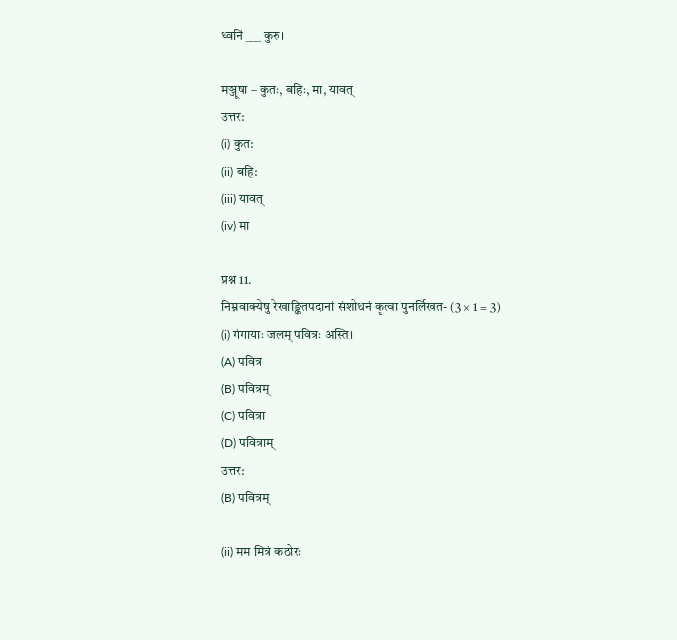ध्वनिं ___ कुरु।

मञ्जूषा – कुतः, बहिः, मा, यावत्
उत्तर:
(i) कुत:
(ii) बहि:
(iii) यावत्
(iv) मा

प्रश्न 11.
निम्नवाक्येषु रेखाङ्कितपदानां संशोधनं कृत्वा पुनर्लिखत- (3 × 1 = 3)
(i) गंगायाः जलम् पवित्रः अस्ति।
(A) पवित्र
(B) पवित्रम्
(C) पवित्रा
(D) पवित्राम्
उत्तर:
(B) पवित्रम्

(ii) मम मित्रं कठोरः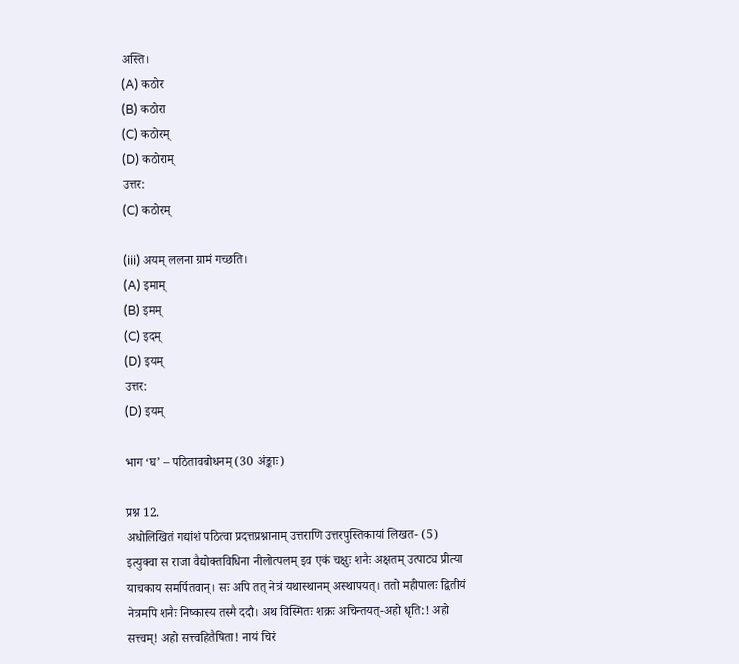अस्ति।
(A) कठोर
(B) कठोरा
(C) कठोरम्
(D) कठोराम्
उत्तर:
(C) कठोरम्

(iii) अयम् ललना ग्रामं गच्छति।
(A) इमाम्
(B) इमम्
(C) इदम्
(D) इयम्
उत्तर:
(D) इयम्

भाग ‘घ’ – पठितावबोधनम् (30 अंङ्काः)

प्रश्न 12.
अधोलिखितं गद्यांशं पठित्वा प्रदत्तप्रश्नानाम् उत्तराणि उत्तरपुस्तिकायां लिखत- (5)
इत्युक्वा स राजा वैद्योक्तविधिना नीलोत्पलम् इव एकं चक्षुः शनैः अक्षतम् उत्पाट्य प्रीत्या याचकाय समर्पितवान्। सः अपि तत् नेत्रं यथास्थानम् अस्थापयत्। ततो महीपालः द्वितीयं नेत्रमपि शनैः निष्कास्य तस्मै ददौ। अथ विस्मितः शक्रः अचिन्तयत्-अहो धृति:! अहो सत्त्वम्! अहो सत्त्वहितैषिता! नायं चिरं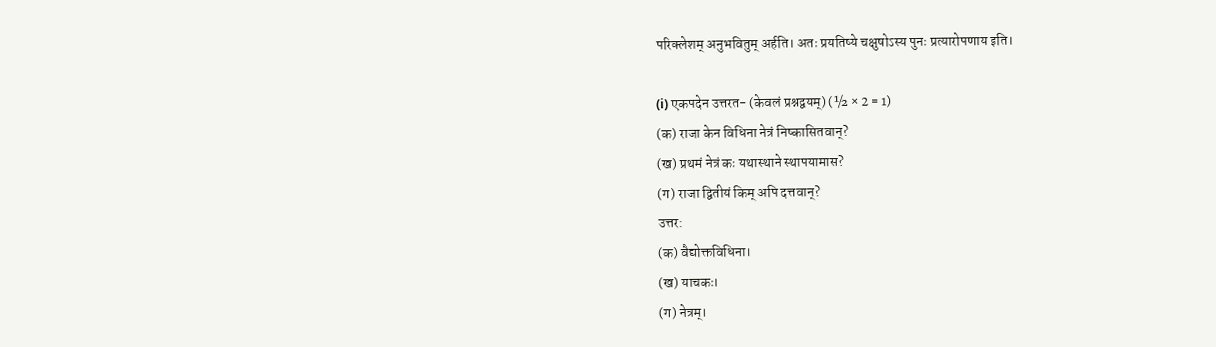परिक्लेशम् अनुभवितुम् अर्हति। अतः प्रयतिष्ये चक्षुषोऽस्य पुनः प्रत्यारोपणाय इति।

(i) एकपदेन उत्तरत- (केवलं प्रश्नद्वयम्) (½ × 2 = 1)
(क) राजा केन विधिना नेत्रं निष्कासितवान्?
(ख) प्रथमं नेत्रं कः यथास्थाने स्थापयामास?
(ग) राजा द्वितीयं किम् अपि दत्तवान्?
उत्तर:
(क) वैद्योक्तविधिना।
(ख) याचकः।
(ग) नेत्रम्।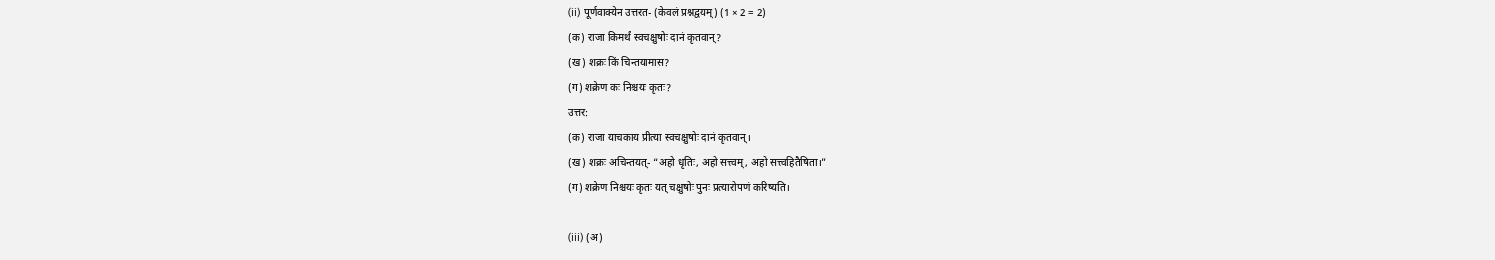(ii) पूर्णवाक्येन उत्तरत- (केवलं प्रश्नद्वयम्) (1 × 2 = 2)
(क) राजा किमर्थं स्वचक्षुषोः दानं कृतवान्?
(ख) शक्रः किं चिन्तयामास?
(ग) शक्रेण कः निश्चयः कृतः?
उत्तर:
(क) राजा याचकाय प्रीत्या स्वचक्षुषोः दानं कृतवान्।
(ख) शक्रः अचिन्तयत्- “अहो धृतिः, अहो सत्त्वम्, अहो सत्त्वहितैषिता।”
(ग) शक्रेण निश्चयः कृतः यत् चक्षुषोः पुनः प्रत्यारोपणं करिष्यति।

(iii) (अ)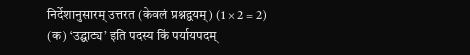निर्देशानुसारम् उत्तरत (केवलं प्रश्नद्वयम्) (1 × 2 = 2)
(क) ‘उद्घाट्य’ इति पदस्य किं पर्यायपदम्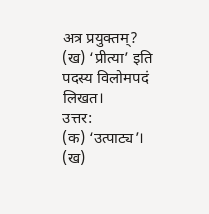अत्र प्रयुक्तम्?
(ख) ‘प्रीत्या’ इति पदस्य विलोमपदं लिखत।
उत्तर:
(क) ‘उत्पाट्य’।
(ख)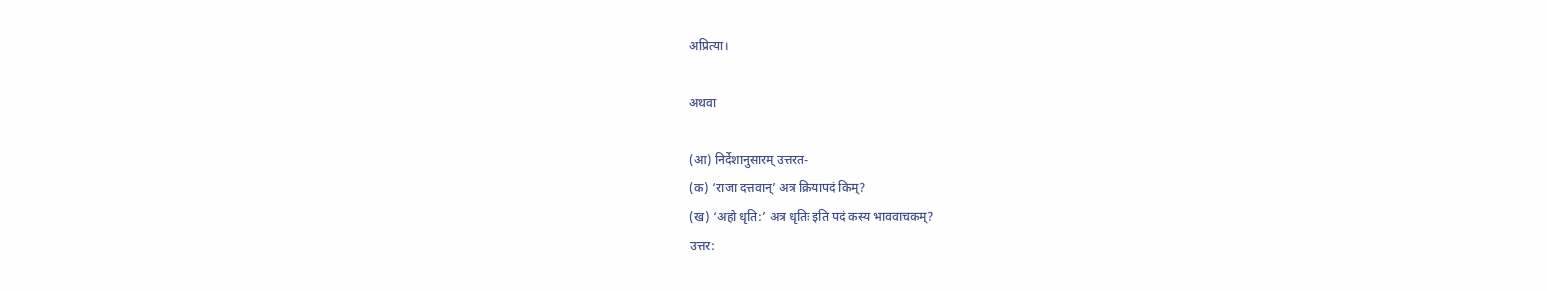अप्रित्या।

अथवा

(आ) निर्देशानुसारम् उत्तरत-
(क) ‘राजा दत्तवान्’ अत्र क्रियापदं किम्?
(ख) ‘अहो धृति:’ अत्र धृतिः इति पदं कस्य भाववाचकम्?
उत्तर: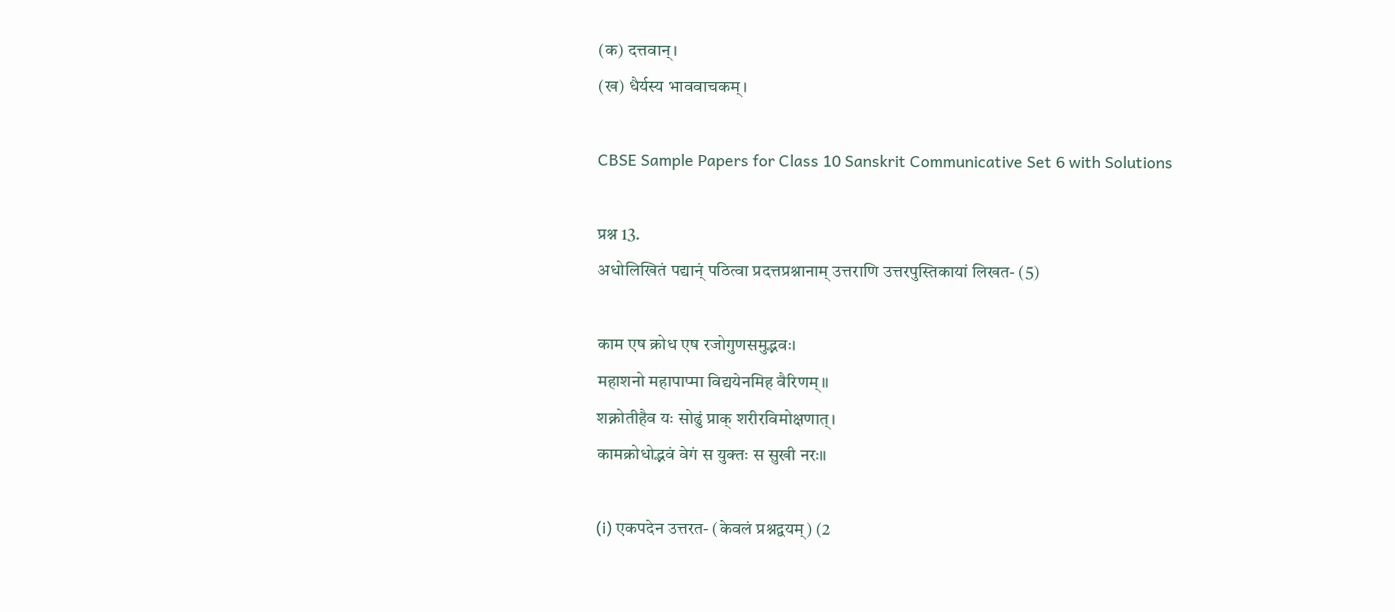(क) दत्तवान्।
(ख) धैर्यस्य भाववाचकम्।

CBSE Sample Papers for Class 10 Sanskrit Communicative Set 6 with Solutions

प्रश्न 13.
अधोलिखितं पद्यान्ं पठित्वा प्रदत्तप्रश्नानाम् उत्तराणि उत्तरपुस्तिकायां लिखत- (5)

काम एष क्रोध एष रजोगुणसमुद्भवः।
महाशनो महापाप्मा विद्ययेनमिह वैरिणम्॥
शक्नोतीहैव यः सोढुं प्राक् शरीरविमोक्षणात्।
कामक्रोधोद्भवं वेगं स युक्तः स सुखी नरः॥

(i) एकपदेन उत्तरत- (केवलं प्रश्नद्वयम्) (2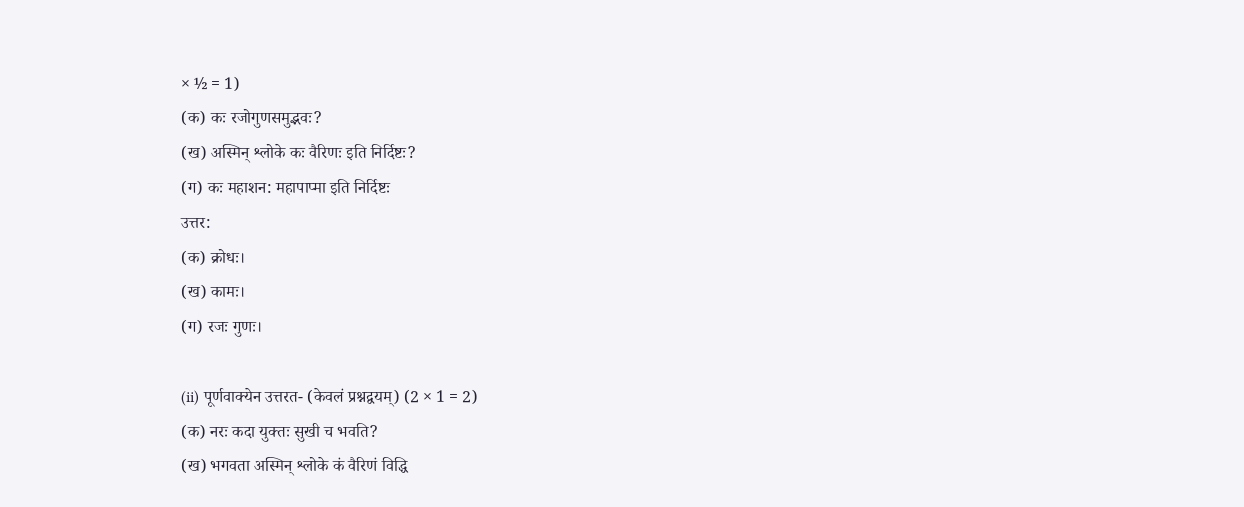× ½ = 1)
(क) कः रजोगुणसमुद्भवः?
(ख) अस्मिन् श्लोके कः वैरिणः इति निर्दिष्टः?
(ग) कः महाशन: महापाप्मा इति निर्दिष्टः
उत्तर:
(क) क्रोधः।
(ख) कामः।
(ग) रजः गुणः।

(ii) पूर्णवाक्येन उत्तरत- (केवलं प्रश्नद्वयम्) (2 × 1 = 2)
(क) नरः कदा युक्तः सुखी च भवति?
(ख) भगवता अस्मिन् श्लोके कं वैरिणं विद्धि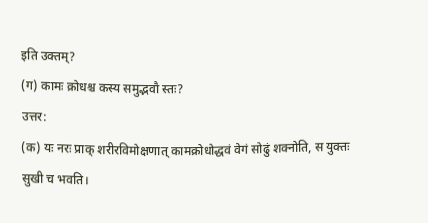इति उक्तम्?
(ग) कामः क्रोधश्च कस्य समुद्भवौ स्तः?
उत्तर:
(क) यः नरः प्राक् शरीरविमोक्षणात् कामक्रोधोद्धवं वेगं सोढुं शक्नोति, स युक्तः सुखी च भवति।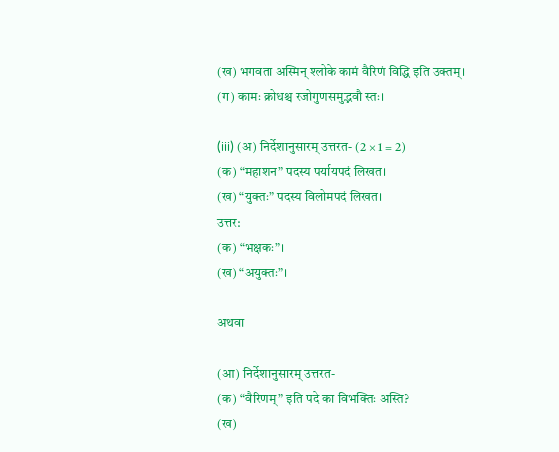(ख) भगवता अस्मिन् श्लोके कामं वैरिणं विद्धि इति उक्तम्।
(ग) कामः क्रोधश्च रजोगुणसमुद्भवौ स्तः।

(iii) (अ) निर्देशानुसारम् उत्तरत- (2 × 1 = 2)
(क) “महाशन” पदस्य पर्यायपदं लिखत।
(ख) “युक्तः” पदस्य विलोमपदं लिखत।
उत्तर:
(क) “भक्षकः”।
(ख) “अयुक्तः”।

अथवा

(आ) निर्देशानुसारम् उत्तरत-
(क) “वैरिणम्” इति पदे का विभक्तिः अस्ति?
(ख)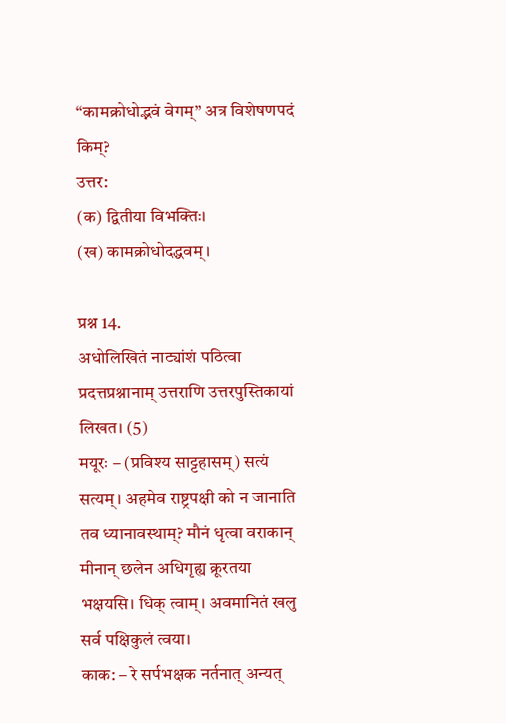“कामक्रोधोद्भवं वेगम्” अत्र विशेषणपदं किम्?
उत्तर:
(क) द्वितीया विभक्तिः।
(ख) कामक्रोधोदद्धवम्।

प्रश्न 14.
अधोलिखितं नाट्यांशं पठित्वा प्रदत्तप्रश्नानाम् उत्तराणि उत्तरपुस्तिकायां लिखत। (5)
मयूरः – (प्रविश्य साट्टहासम्) सत्यं सत्यम्। अहमेव राष्ट्रपक्षी को न जानाति तव ध्यानावस्थाम्? मौनं धृत्वा वराकान् मीनान् छलेन अधिगृह्य क्रूरतया भक्षयसि। धिक् त्वाम्। अवमानितं खलु सर्व पक्षिकुलं त्वया।
काक: – रे सर्पभक्षक नर्तनात् अन्यत्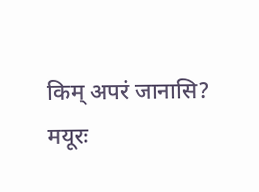किम् अपरं जानासि?
मयूरः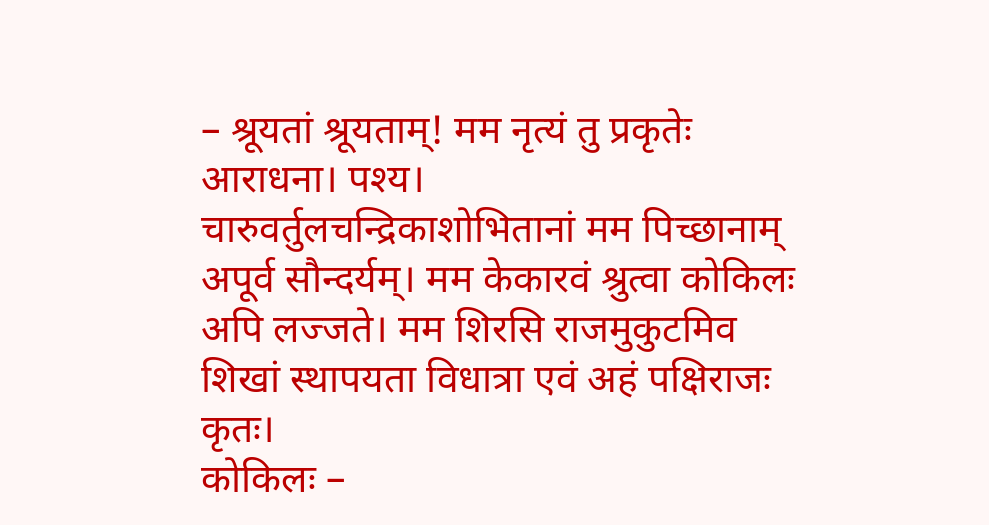– श्रूयतां श्रूयताम्! मम नृत्यं तु प्रकृतेः आराधना। पश्य। चारुवर्तुलचन्द्रिकाशोभितानां मम पिच्छानाम् अपूर्व सौन्दर्यम्। मम केकारवं श्रुत्वा कोकिलः अपि लज्जते। मम शिरसि राजमुकुटमिव शिखां स्थापयता विधात्रा एवं अहं पक्षिराजः कृतः।
कोकिलः –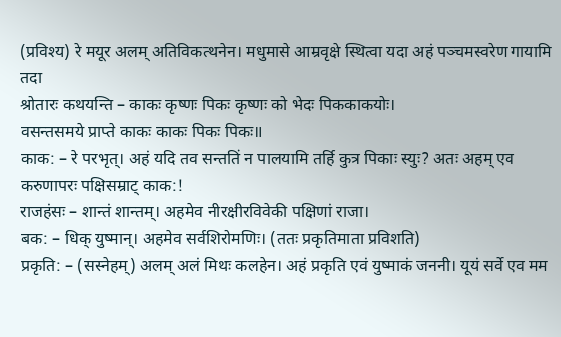(प्रविश्य) रे मयूर अलम् अतिविकत्थनेन। मधुमासे आम्रवृक्षे स्थित्वा यदा अहं पञ्चमस्वरेण गायामि तदा
श्रोतारः कथयन्ति – काकः कृष्णः पिकः कृष्णः को भेदः पिककाकयोः।
वसन्तसमये प्राप्ते काकः काकः पिकः पिकः॥
काक: – रे परभृत्। अहं यदि तव सन्ततिं न पालयामि तर्हि कुत्र पिकाः स्युः? अतः अहम् एव करुणापरः पक्षिसम्राट् काक:!
राजहंसः – शान्तं शान्तम्। अहमेव नीरक्षीरविवेकी पक्षिणां राजा।
बक: – धिक् युष्मान्। अहमेव सर्वशिरोमणिः। (ततः प्रकृतिमाता प्रविशति)
प्रकृति: – (सस्नेहम्) अलम् अलं मिथः कलहेन। अहं प्रकृति एवं युष्माकं जननी। यूयं सर्वे एव मम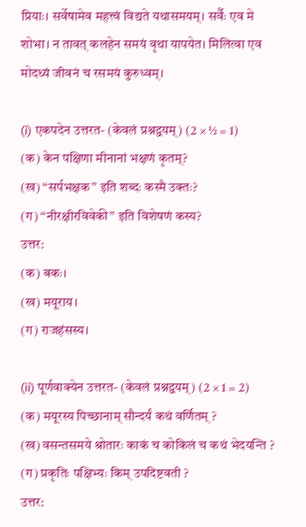प्रियाः। सर्वेषामेव महत्त्वं विद्यते यथासमयम्। सर्वैः एव मे शोभा। न तावत् कलहेन समयं वृथा यापयेत। मिलित्वा एव मोदध्यं जीवनं च रसमयं कुरुध्वम्।

(i) एकपदेन उत्तरत- (केवलं प्रश्नद्वयम्) (2 × ½ = 1)
(क) केन पक्षिणा मीनानां भक्षणं कृतम्?
(ख) “सर्पभक्षक” इति शब्दः कस्मै उक्तः?
(ग) “नीरक्षीरविवेकी” इति विशेषणं कस्य?
उत्तर:
(क) बकः।
(ख) मयूराय।
(ग) राजहंसस्य।

(ii) पूर्णवाक्येन उत्तरत- (केवलं प्रश्नद्वयम्) (2 × 1 = 2)
(क) मयूरस्य पिच्छानाम् सौन्दर्यं कथं वर्णितम् ?
(ख) वसन्तसमये श्रोतारः काकं च कोकिलं च कथं भेदयन्ति ?
(ग) प्रकृतिः पक्षिभ्यः किम् उपदिष्टवती ?
उत्तर: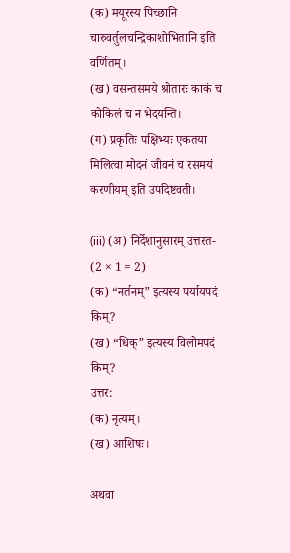(क) मयूरस्य पिच्छानि चारुवर्तुलचन्द्रिकाशोभितानि इति वर्णितम्।
(ख) वसन्तसमये श्रोतारः काकं च कोकिलं च न भेदयन्ति।
(ग) प्रकृतिः पक्षिभ्यः एकतया मिलित्वा मोदनं जीवनं च रसमयं करणीयम् इति उपदिष्टवती।

(iii) (अ) निर्देशानुसारम् उत्तरत- (2 × 1 = 2)
(क) “नर्तनम्” इत्यस्य पर्यायपदं किम्?
(ख) “धिक्” इत्यस्य विलोमपदं किम्?
उत्तर:
(क) नृत्यम्।
(ख) आशिषः।

अथवा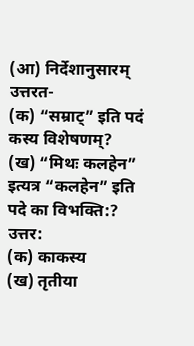(आ) निर्देशानुसारम् उत्तरत-
(क) “सम्राट्” इति पदं कस्य विशेषणम्?
(ख) “मिथः कलहेन” इत्यत्र “कलहेन” इति पदे का विभक्ति:?
उत्तर:
(क) काकस्य
(ख) तृतीया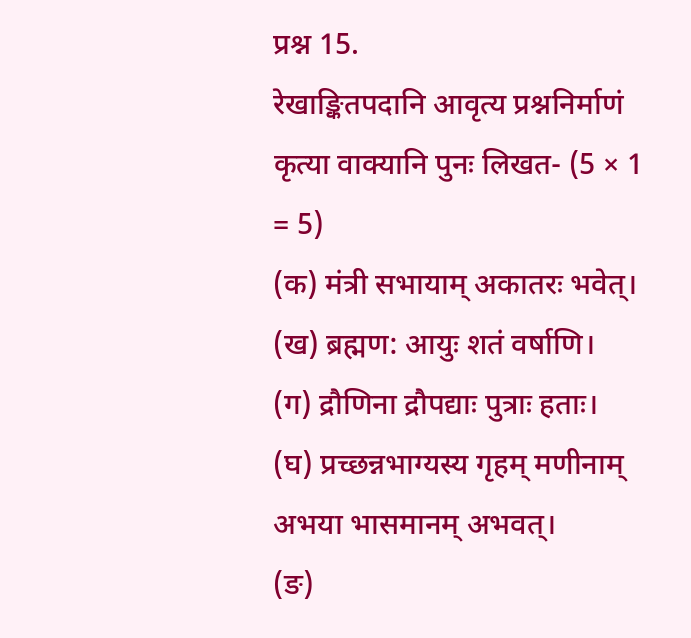प्रश्न 15.
रेखाङ्कितपदानि आवृत्य प्रश्ननिर्माणं कृत्या वाक्यानि पुनः लिखत- (5 × 1 = 5)
(क) मंत्री सभायाम् अकातरः भवेत्।
(ख) ब्रह्मण: आयुः शतं वर्षाणि।
(ग) द्रौणिना द्रौपद्याः पुत्राः हताः।
(घ) प्रच्छन्नभाग्यस्य गृहम् मणीनाम् अभया भासमानम् अभवत्।
(ङ)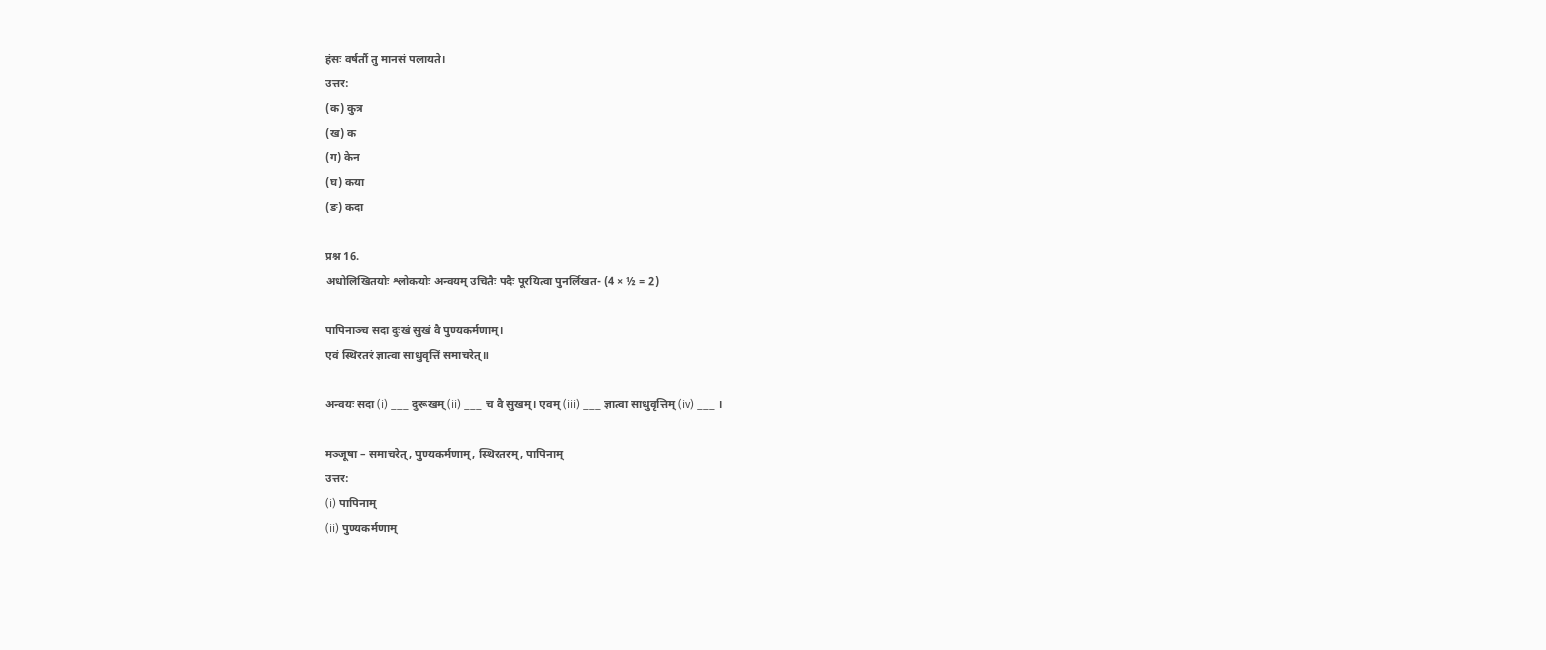हंसः वर्षर्तौ तु मानसं पलायते।
उत्तर:
(क) कुत्र
(ख) क
(ग) केन
(घ) कया
(ङ) कदा

प्रश्न 16.
अधोलिखितयोः श्लोकयोः अन्वयम् उचितैः पदैः पूरयित्वा पुनर्लिखत- (4 × ½ = 2)

पापिनाञ्च सदा दुःखं सुखं वै पुण्यकर्मणाम्।
एवं स्थिरतरं ज्ञात्वा साधुवृत्तिं समाचरेत्॥

अन्वयः सदा (i) ___ दुरूखम् (ii) ___ च वै सुखम्। एवम् (iii) ___ ज्ञात्वा साधुवृत्तिम् (iv) ___ ।

मञ्जूषा – समाचरेत्, पुण्यकर्मणाम्, स्थिरतरम्, पापिनाम्
उत्तर:
(i) पापिनाम्
(ii) पुण्यकर्मणाम्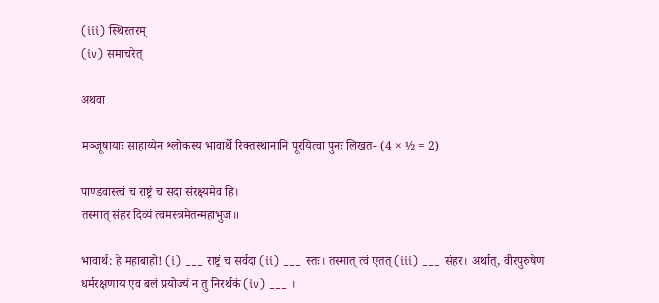(iii) स्थिरतरम्
(iv) समाचरेत्

अथवा

मञ्जूषायाः साहाय्येन श्लोकस्य भावार्थे रिक्तस्थानानि पूरयित्वा पुनः लिखत- (4 × ½ = 2)

पाण्डवास्त्वं च राष्ट्रं च सदा संरक्ष्यमेव हि।
तस्मात् संहर दिव्यं त्वमस्त्रमेतन्महाभुज॥

भावार्थ: हे महाबाहो! (i) ___ राष्ट्रं च सर्वदा (ii) ___ स्तः। तस्मात् त्वं एतत् (iii) ___ संहर। अर्थात्, वीरपुरुषेण धर्मरक्षणाय एव बलं प्रयोज्यं न तु निरर्थकं (iv) ___ ।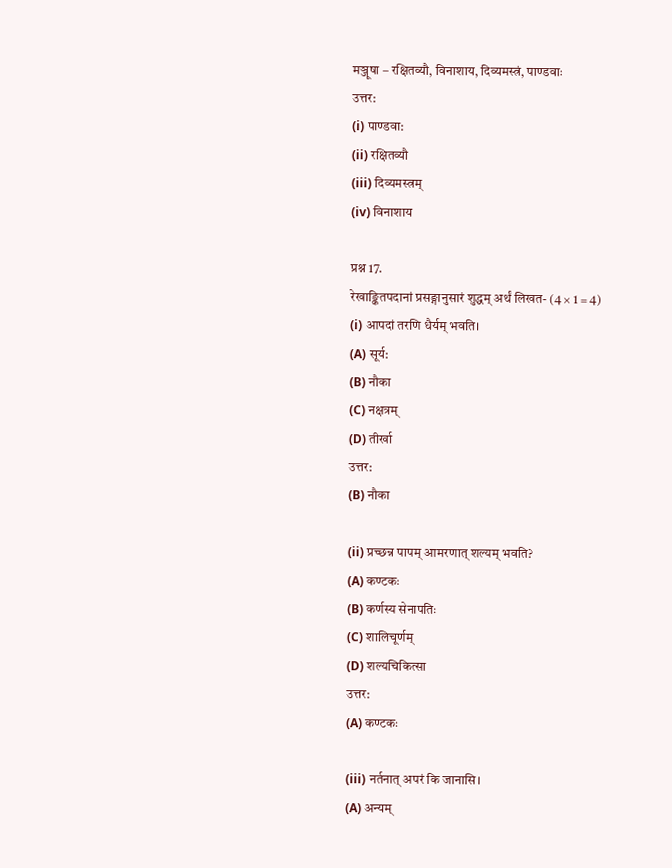मञ्जूषा – रक्षितव्यौ, विनाशाय, दिव्यमस्त्रं, पाण्डवाः
उत्तर:
(i) पाण्डवा:
(ii) रक्षितव्यौ
(iii) दिव्यमस्त्रम्
(iv) विनाशाय

प्रश्न 17.
रेखाङ्कितपदानां प्रसङ्गानुसारं शुद्धम् अर्थं लिखत- (4 × 1 = 4)
(i) आपदां तरणि धैर्यम् भवति।
(A) सूर्य:
(B) नौका
(C) नक्षत्रम्
(D) तीर्खा
उत्तर:
(B) नौका

(ii) प्रच्छन्न पापम् आमरणात् शल्यम् भवति?
(A) कण्टकः
(B) कर्णस्य सेनापतिः
(C) शालिचूर्णम्
(D) शल्यचिकित्सा
उत्तर:
(A) कण्टकः

(iii) नर्तनात् अपरं कि जानासि।
(A) अन्यम्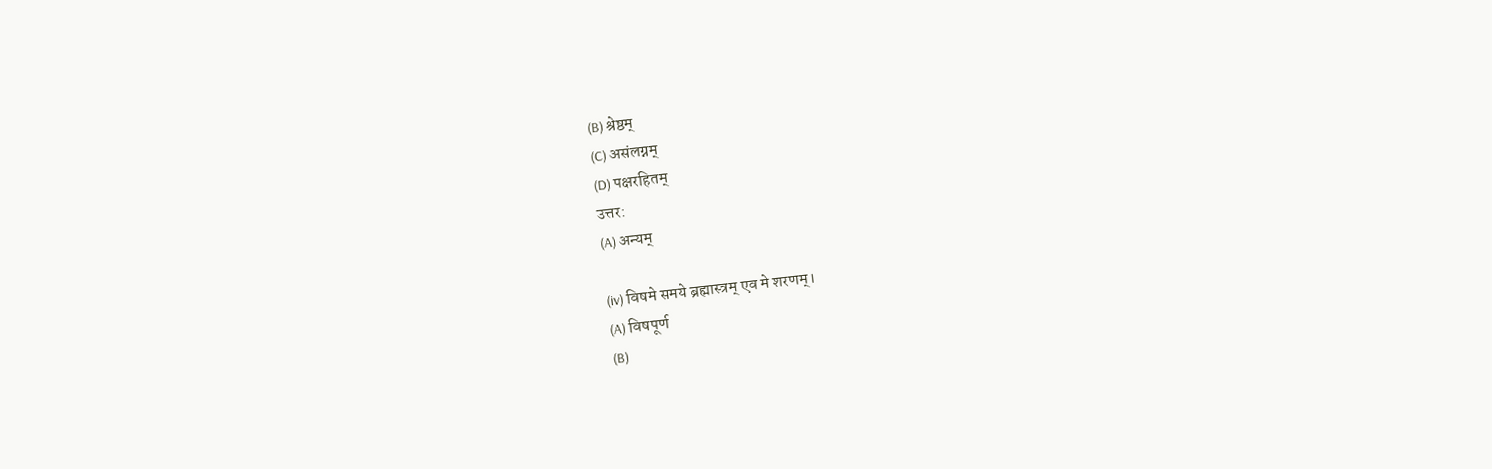(B) श्रेष्ठम्
(C) असंलग्नम्
(D) पक्षरहितम्
उत्तर:
(A) अन्यम्

(iv) विषमे समये ब्रह्मास्त्रम् एव मे शरणम्।
(A) विषपूर्ण
(B)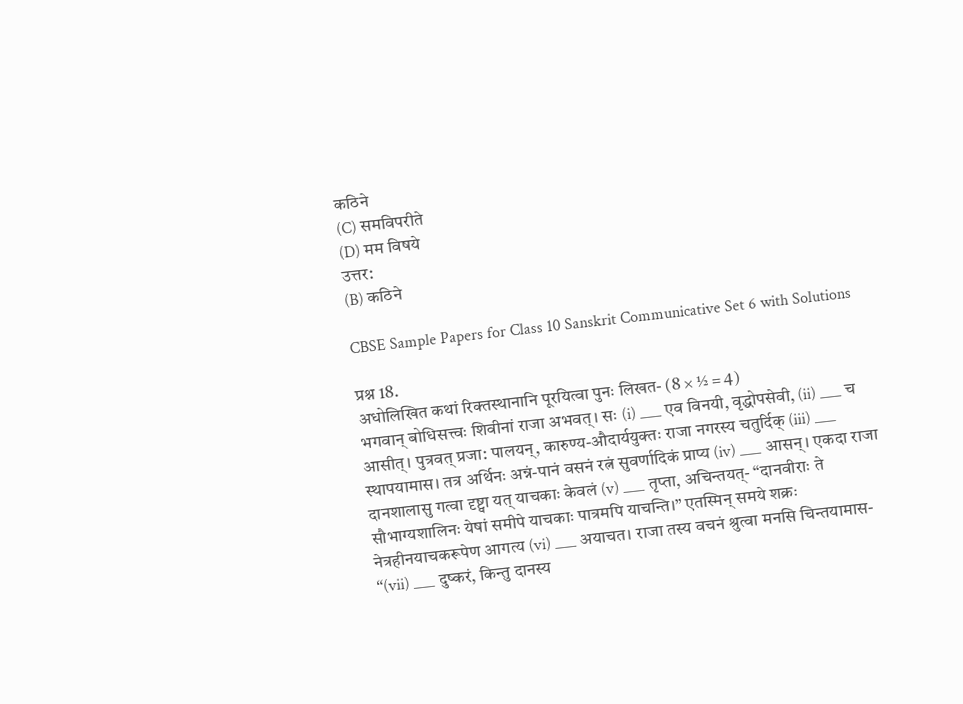कठिने
(C) समविपरीते
(D) मम विषये
उत्तर:
(B) कठिने

CBSE Sample Papers for Class 10 Sanskrit Communicative Set 6 with Solutions

प्रश्न 18.
अधोलिखित कथां रिक्तस्थानानि पूरयित्वा पुनः लिखत- (8 × ½ = 4)
भगवान् बोधिसत्त्वः शिवीनां राजा अभवत्। सः (i) ___ एव विनयी, वृद्धोपसेवी, (ii) ___ च आसीत्। पुत्रवत् प्रजा: पालयन्, कारुण्य-औदार्ययुक्तः राजा नगरस्य चतुर्दिक् (iii) ___ स्थापयामास। तत्र अर्थिनः अन्नं-पानं वसनं रत्नं सुवर्णादिकं प्राप्य (iv) ___ आसन्। एकदा राजा दानशालासु गत्वा दृष्ट्वा यत् याचकाः केवलं (v) ___ तृप्ता, अचिन्तयत्- “दानवीराः ते सौभाग्यशालिनः येषां समीपे याचकाः पात्रमपि याचन्ति।” एतस्मिन् समये शक्रः नेत्रहीनयाचकरूपेण आगत्य (vi) ___ अयाचत। राजा तस्य वचनं श्रुत्वा मनसि चिन्तयामास- “(vii) ___ दुष्करं, किन्तु दानस्य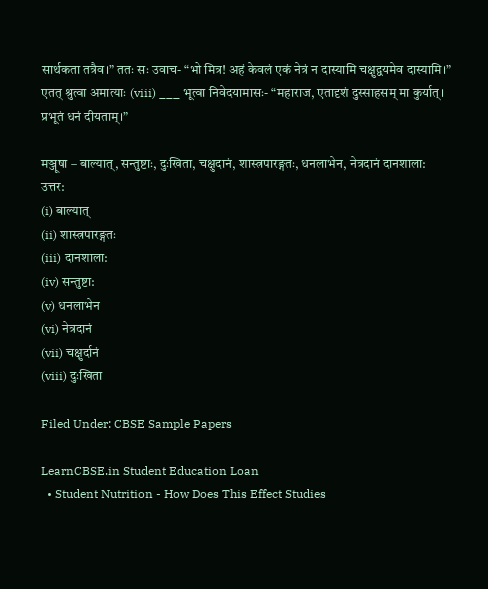सार्थकता तत्रैव।” ततः सः उवाच- “भो मित्र! अहं केवलं एकं नेत्रं न दास्यामि चक्षुद्वयमेव दास्यामि।” एतत् श्रुत्वा अमात्याः (viii) ___ भूत्वा निवेदयामासः- “महाराज, एतादृशं दुस्साहसम् मा कुर्यात्। प्रभूतं धनं दीयताम्।”

मञ्जूषा – बाल्यात्, सन्तुष्टाः, दुःखिता, चक्षुदानं, शास्त्रपारङ्गतः, धनलाभेन, नेत्रदानं दानशाला:
उत्तर:
(i) बाल्यात्
(ii) शास्त्रपारङ्गतः
(iii) दानशाला:
(iv) सन्तुष्टा:
(v) धनलाभेन
(vi) नेत्रदानं
(vii) चक्षुर्दानं
(viii) दुःखिता

Filed Under: CBSE Sample Papers

LearnCBSE.in Student Education Loan
  • Student Nutrition - How Does This Effect Studies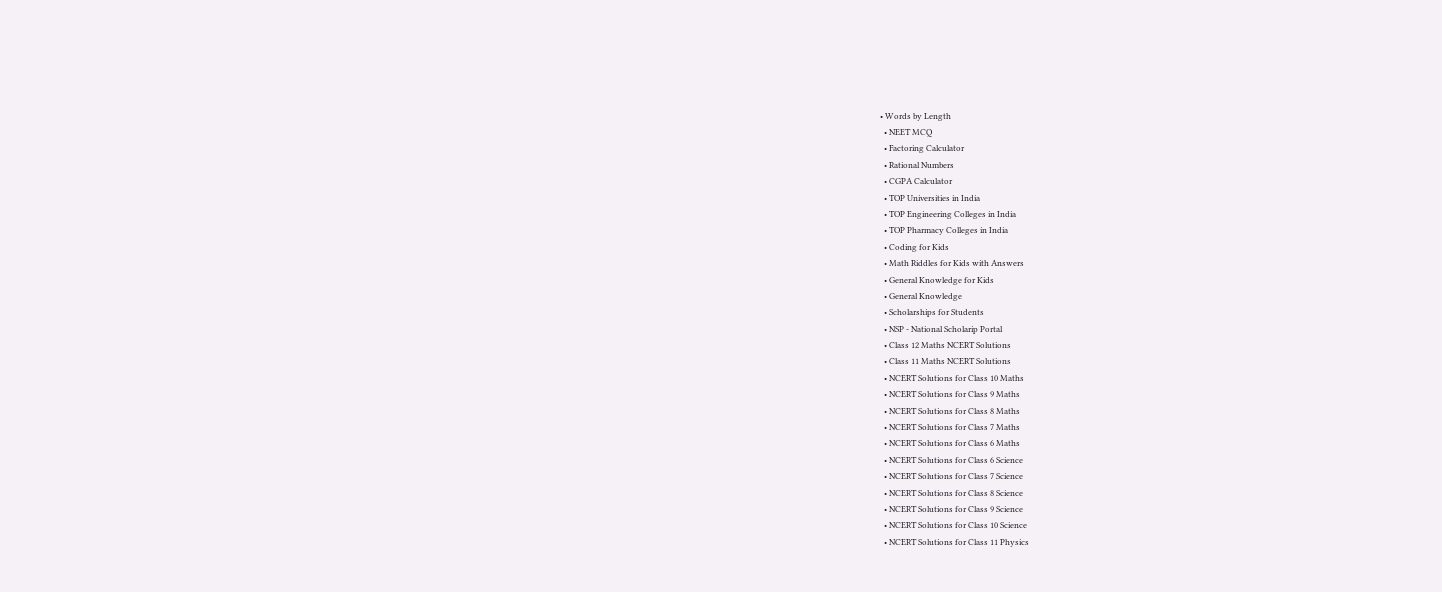• Words by Length
  • NEET MCQ
  • Factoring Calculator
  • Rational Numbers
  • CGPA Calculator
  • TOP Universities in India
  • TOP Engineering Colleges in India
  • TOP Pharmacy Colleges in India
  • Coding for Kids
  • Math Riddles for Kids with Answers
  • General Knowledge for Kids
  • General Knowledge
  • Scholarships for Students
  • NSP - National Scholarip Portal
  • Class 12 Maths NCERT Solutions
  • Class 11 Maths NCERT Solutions
  • NCERT Solutions for Class 10 Maths
  • NCERT Solutions for Class 9 Maths
  • NCERT Solutions for Class 8 Maths
  • NCERT Solutions for Class 7 Maths
  • NCERT Solutions for Class 6 Maths
  • NCERT Solutions for Class 6 Science
  • NCERT Solutions for Class 7 Science
  • NCERT Solutions for Class 8 Science
  • NCERT Solutions for Class 9 Science
  • NCERT Solutions for Class 10 Science
  • NCERT Solutions for Class 11 Physics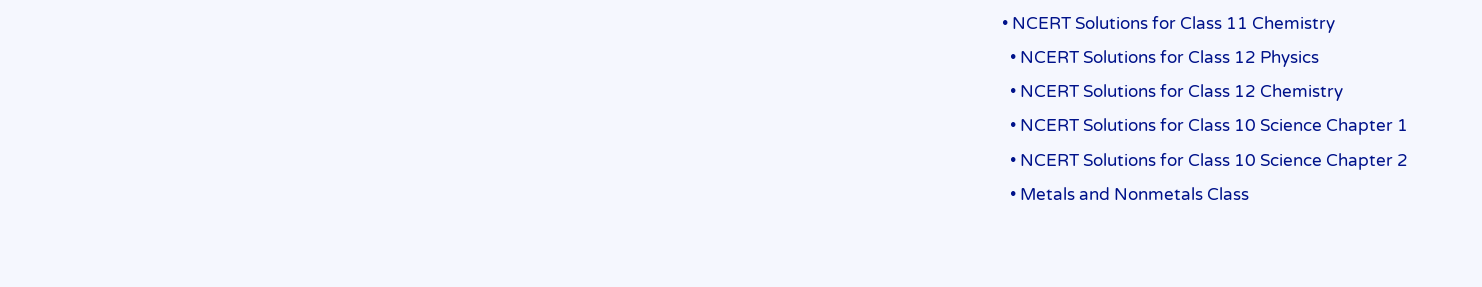• NCERT Solutions for Class 11 Chemistry
  • NCERT Solutions for Class 12 Physics
  • NCERT Solutions for Class 12 Chemistry
  • NCERT Solutions for Class 10 Science Chapter 1
  • NCERT Solutions for Class 10 Science Chapter 2
  • Metals and Nonmetals Class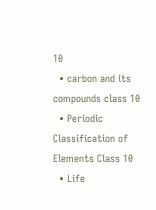10
  • carbon and its compounds class 10
  • Periodic Classification of Elements Class 10
  • Life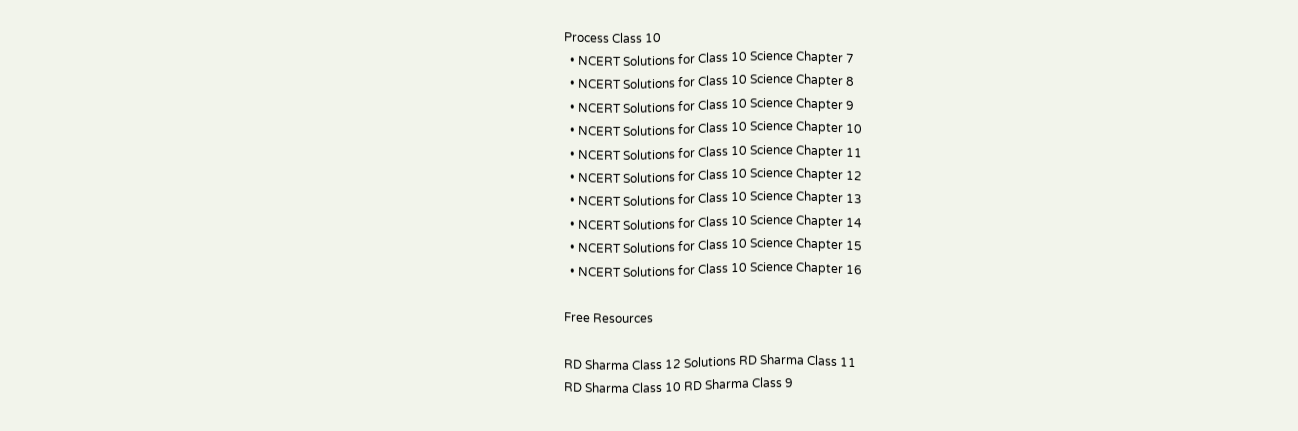Process Class 10
  • NCERT Solutions for Class 10 Science Chapter 7
  • NCERT Solutions for Class 10 Science Chapter 8
  • NCERT Solutions for Class 10 Science Chapter 9
  • NCERT Solutions for Class 10 Science Chapter 10
  • NCERT Solutions for Class 10 Science Chapter 11
  • NCERT Solutions for Class 10 Science Chapter 12
  • NCERT Solutions for Class 10 Science Chapter 13
  • NCERT Solutions for Class 10 Science Chapter 14
  • NCERT Solutions for Class 10 Science Chapter 15
  • NCERT Solutions for Class 10 Science Chapter 16

Free Resources

RD Sharma Class 12 Solutions RD Sharma Class 11
RD Sharma Class 10 RD Sharma Class 9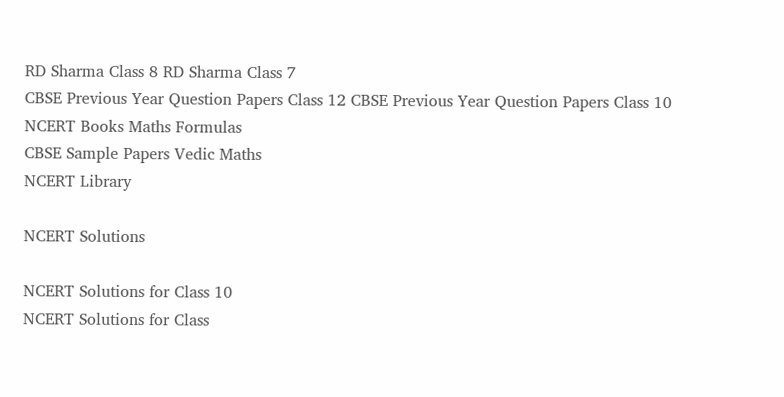RD Sharma Class 8 RD Sharma Class 7
CBSE Previous Year Question Papers Class 12 CBSE Previous Year Question Papers Class 10
NCERT Books Maths Formulas
CBSE Sample Papers Vedic Maths
NCERT Library

NCERT Solutions

NCERT Solutions for Class 10
NCERT Solutions for Class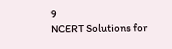9
NCERT Solutions for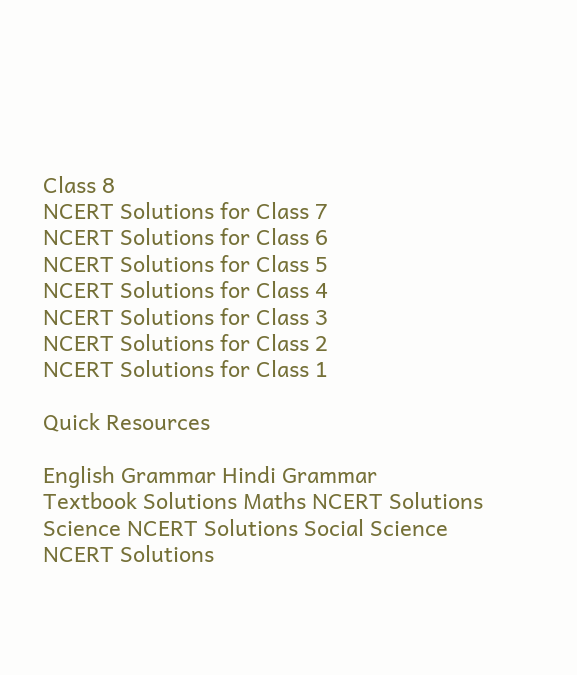Class 8
NCERT Solutions for Class 7
NCERT Solutions for Class 6
NCERT Solutions for Class 5
NCERT Solutions for Class 4
NCERT Solutions for Class 3
NCERT Solutions for Class 2
NCERT Solutions for Class 1

Quick Resources

English Grammar Hindi Grammar
Textbook Solutions Maths NCERT Solutions
Science NCERT Solutions Social Science NCERT Solutions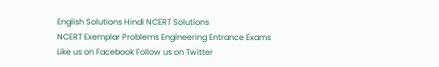English Solutions Hindi NCERT Solutions
NCERT Exemplar Problems Engineering Entrance Exams
Like us on Facebook Follow us on Twitter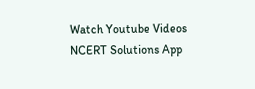Watch Youtube Videos NCERT Solutions App